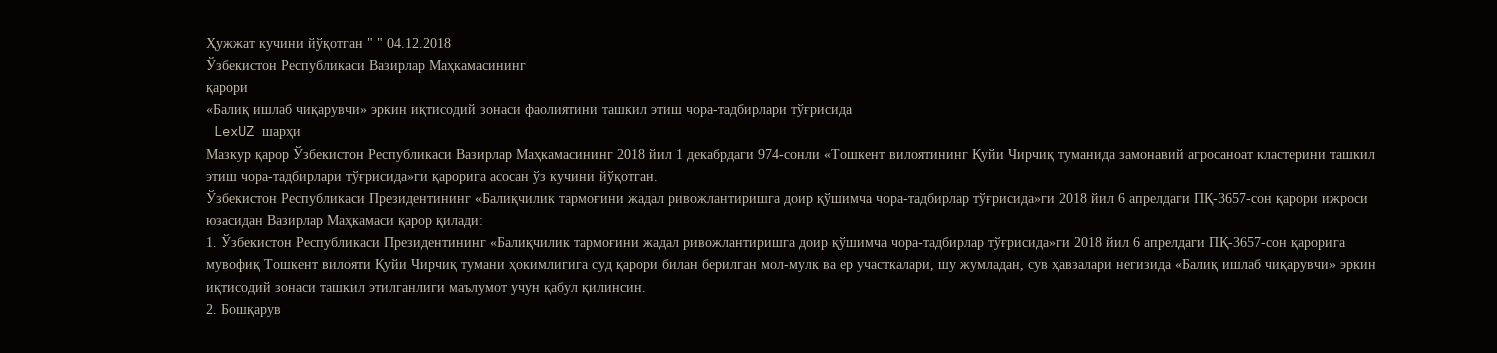Ҳужжат кучини йўқотган " " 04.12.2018
Ўзбекистон Республикаси Вазирлар Маҳкамасининг
қарори
«Балиқ ишлаб чиқарувчи» эркин иқтисодий зонаси фаолиятини ташкил этиш чора-тадбирлари тўғрисида
 LexUZ шарҳи
Мазкур қарор Ўзбекистон Республикаси Вазирлар Маҳкамасининг 2018 йил 1 декабрдаги 974-сонли «Тошкент вилоятининг Қуйи Чирчиқ туманида замонавий агросаноат кластерини ташкил этиш чора-тадбирлари тўғрисида»ги қарорига асосан ўз кучини йўқотган.
Ўзбекистон Республикаси Президентининг «Балиқчилик тармоғини жадал ривожлантиришга доир қўшимча чора-тадбирлар тўғрисида»ги 2018 йил 6 апрелдаги ПҚ-3657-сон қарори ижроси юзасидан Вазирлар Маҳкамаси қарор қилади:
1. Ўзбекистон Республикаси Президентининг «Балиқчилик тармоғини жадал ривожлантиришга доир қўшимча чора-тадбирлар тўғрисида»ги 2018 йил 6 апрелдаги ПҚ-3657-сон қарорига мувофиқ Тошкент вилояти Қуйи Чирчиқ тумани ҳокимлигига суд қарори билан берилган мол-мулк ва ер участкалари, шу жумладан, сув ҳавзалари негизида «Балиқ ишлаб чиқарувчи» эркин иқтисодий зонаси ташкил этилганлиги маълумот учун қабул қилинсин.
2. Бошқарув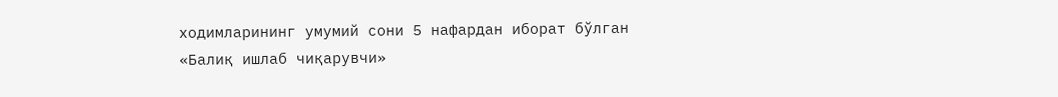ходимларининг умумий сони 5 нафардан иборат бўлган «Балиқ ишлаб чиқарувчи»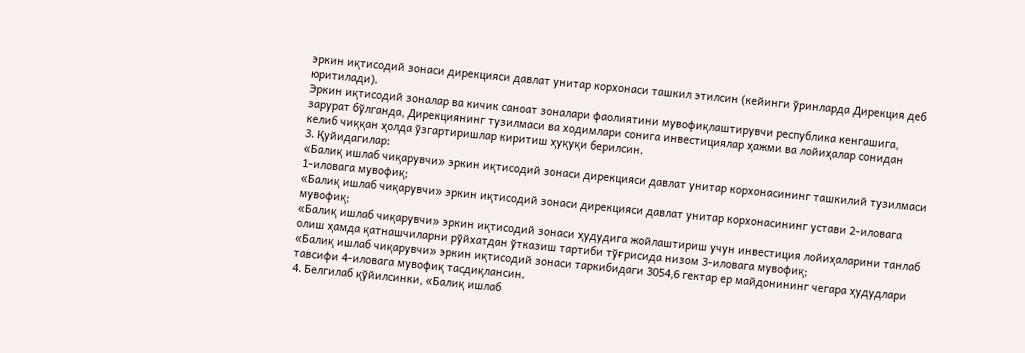эркин иқтисодий зонаси дирекцияси давлат унитар корхонаси ташкил этилсин (кейинги ўринларда Дирекция деб юритилади).
Эркин иқтисодий зоналар ва кичик саноат зоналари фаолиятини мувофиқлаштирувчи республика кенгашига, зарурат бўлганда, Дирекциянинг тузилмаси ва ходимлари сонига инвестициялар ҳажми ва лойиҳалар сонидан келиб чиққан ҳолда ўзгартиришлар киритиш ҳуқуқи берилсин.
3. Қуйидагилар:
«Балиқ ишлаб чиқарувчи» эркин иқтисодий зонаси дирекцияси давлат унитар корхонасининг ташкилий тузилмаси 1-иловага мувофиқ;
«Балиқ ишлаб чиқарувчи» эркин иқтисодий зонаси дирекцияси давлат унитар корхонасининг устави 2-иловага мувофиқ;
«Балиқ ишлаб чиқарувчи» эркин иқтисодий зонаси ҳудудига жойлаштириш учун инвестиция лойиҳаларини танлаб олиш ҳамда қатнашчиларни рўйхатдан ўтказиш тартиби тўғрисида низом 3-иловага мувофиқ;
«Балиқ ишлаб чиқарувчи» эркин иқтисодий зонаси таркибидаги 3054,6 гектар ер майдонининг чегара ҳудудлари тавсифи 4-иловага мувофиқ тасдиқлансин.
4. Белгилаб қўйилсинки, «Балиқ ишлаб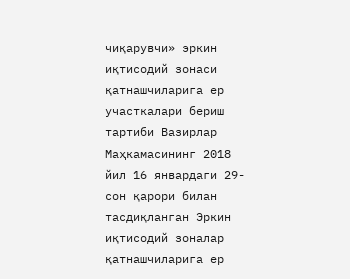чиқарувчи» эркин иқтисодий зонаси қатнашчиларига ер участкалари бериш тартиби Вазирлар Маҳкамасининг 2018 йил 16 январдаги 29-сон қарори билан тасдиқланган Эркин иқтисодий зоналар қатнашчиларига ер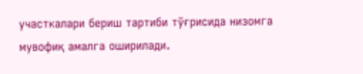участкалари бериш тартиби тўғрисида низомга мувофиқ амалга оширилади.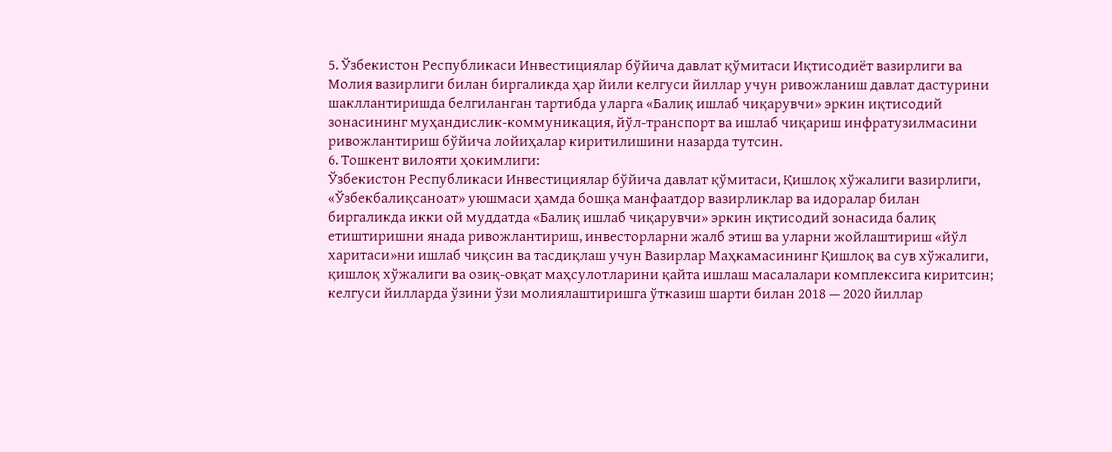5. Ўзбекистон Республикаси Инвестициялар бўйича давлат қўмитаси Иқтисодиёт вазирлиги ва Молия вазирлиги билан биргаликда ҳар йили келгуси йиллар учун ривожланиш давлат дастурини шакллантиришда белгиланган тартибда уларга «Балиқ ишлаб чиқарувчи» эркин иқтисодий зонасининг муҳандислик-коммуникация, йўл-транспорт ва ишлаб чиқариш инфратузилмасини ривожлантириш бўйича лойиҳалар киритилишини назарда тутсин.
6. Тошкент вилояти ҳокимлиги:
Ўзбекистон Республикаси Инвестициялар бўйича давлат қўмитаси, Қишлоқ хўжалиги вазирлиги, «Ўзбекбалиқсаноат» уюшмаси ҳамда бошқа манфаатдор вазирликлар ва идоралар билан биргаликда икки ой муддатда «Балиқ ишлаб чиқарувчи» эркин иқтисодий зонасида балиқ етиштиришни янада ривожлантириш, инвесторларни жалб этиш ва уларни жойлаштириш «йўл харитаси»ни ишлаб чиқсин ва тасдиқлаш учун Вазирлар Маҳкамасининг Қишлоқ ва сув хўжалиги, қишлоқ хўжалиги ва озиқ-овқат маҳсулотларини қайта ишлаш масалалари комплексига киритсин;
келгуси йилларда ўзини ўзи молиялаштиришга ўтказиш шарти билан 2018 — 2020 йиллар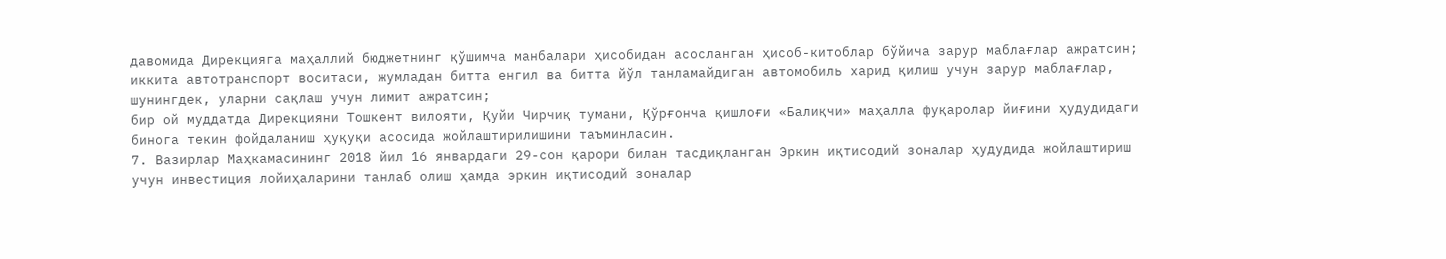давомида Дирекцияга маҳаллий бюджетнинг қўшимча манбалари ҳисобидан асосланган ҳисоб-китоблар бўйича зарур маблағлар ажратсин;
иккита автотранспорт воситаси, жумладан битта енгил ва битта йўл танламайдиган автомобиль харид қилиш учун зарур маблағлар, шунингдек, уларни сақлаш учун лимит ажратсин;
бир ой муддатда Дирекцияни Тошкент вилояти, Қуйи Чирчиқ тумани, Қўрғонча қишлоғи «Балиқчи» маҳалла фуқаролар йиғини ҳудудидаги бинога текин фойдаланиш ҳуқуқи асосида жойлаштирилишини таъминласин.
7. Вазирлар Маҳкамасининг 2018 йил 16 январдаги 29-сон қарори билан тасдиқланган Эркин иқтисодий зоналар ҳудудида жойлаштириш учун инвестиция лойиҳаларини танлаб олиш ҳамда эркин иқтисодий зоналар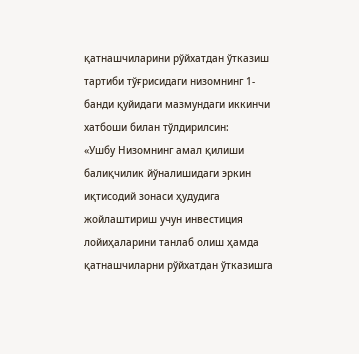қатнашчиларини рўйхатдан ўтказиш тартиби тўғрисидаги низомнинг 1-банди қуйидаги мазмундаги иккинчи хатбоши билан тўлдирилсин:
«Ушбу Низомнинг амал қилиши балиқчилик йўналишидаги эркин иқтисодий зонаси ҳудудига жойлаштириш учун инвестиция лойиҳаларини танлаб олиш ҳамда қатнашчиларни рўйхатдан ўтказишга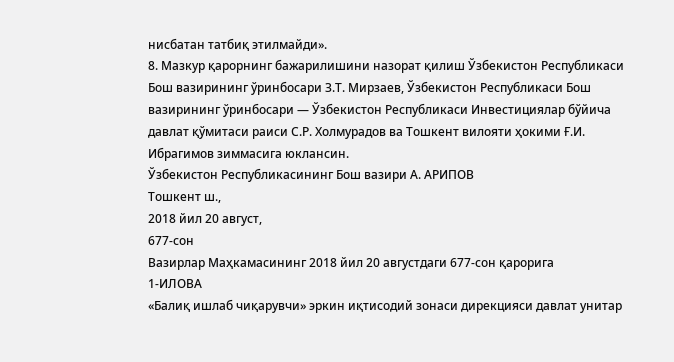нисбатан татбиқ этилмайди».
8. Мазкур қарорнинг бажарилишини назорат қилиш Ўзбекистон Республикаси Бош вазирининг ўринбосари З.Т. Мирзаев, Ўзбекистон Республикаси Бош вазирининг ўринбосари — Ўзбекистон Республикаси Инвестициялар бўйича давлат қўмитаси раиси С.Р. Холмурадов ва Тошкент вилояти ҳокими Ғ.И. Ибрагимов зиммасига юклансин.
Ўзбекистон Республикасининг Бош вазири А. АРИПОВ
Тошкент ш.,
2018 йил 20 август,
677-сон
Вазирлар Маҳкамасининг 2018 йил 20 августдаги 677-сон қарорига
1-ИЛОВА
«Балиқ ишлаб чиқарувчи» эркин иқтисодий зонаси дирекцияси давлат унитар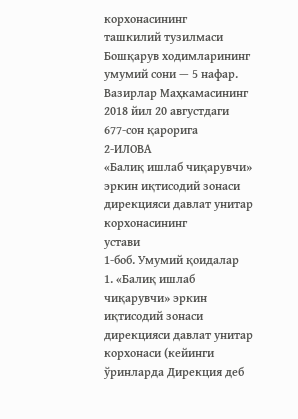корхонасининг
ташкилий тузилмаси
Бошқарув ходимларининг умумий сони — 5 нафар.
Вазирлар Маҳкамасининг 2018 йил 20 августдаги 677-сон қарорига
2-ИЛОВА
«Балиқ ишлаб чиқарувчи» эркин иқтисодий зонаси дирекцияси давлат унитар корхонасининг
устави
1-боб. Умумий қоидалар
1. «Балиқ ишлаб чиқарувчи» эркин иқтисодий зонаси дирекцияси давлат унитар корхонаси (кейинги ўринларда Дирекция деб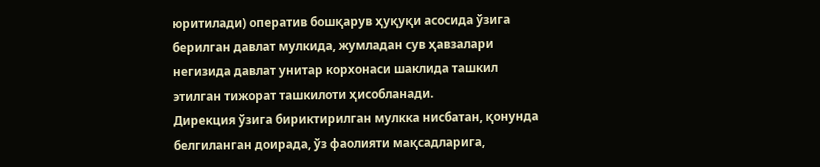юритилади) оператив бошқарув ҳуқуқи асосида ўзига берилган давлат мулкида, жумладан сув ҳавзалари негизида давлат унитар корхонаси шаклида ташкил этилган тижорат ташкилоти ҳисобланади.
Дирекция ўзига бириктирилган мулкка нисбатан, қонунда белгиланган доирада, ўз фаолияти мақсадларига,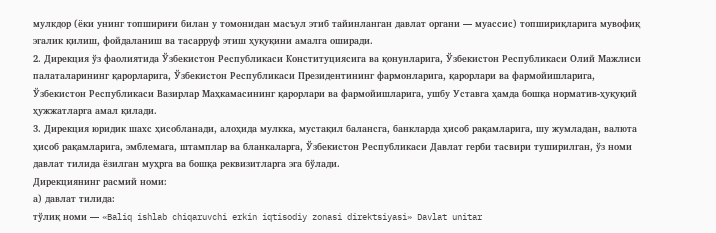мулкдор (ёки унинг топшириғи билан у томонидан масъул этиб тайинланган давлат органи — муассис) топшириқларига мувофиқ эгалик қилиш, фойдаланиш ва тасарруф этиш ҳуқуқини амалга оширади.
2. Дирекция ўз фаолиятида Ўзбекистон Республикаси Конституциясига ва қонунларига, Ўзбекистон Республикаси Олий Мажлиси палаталарининг қарорларига, Ўзбекистон Республикаси Президентининг фармонларига, қарорлари ва фармойишларига, Ўзбекистон Республикаси Вазирлар Маҳкамасининг қарорлари ва фармойишларига, ушбу Уставга ҳамда бошқа норматив-ҳуқуқий ҳужжатларга амал қилади.
3. Дирекция юридик шахс ҳисобланади, алоҳида мулкка, мустақил балансга, банкларда ҳисоб рақамларига, шу жумладан, валюта ҳисоб рақамларига, эмблемага, штамплар ва бланкаларга, Ўзбекистон Республикаси Давлат герби тасвири туширилган, ўз номи давлат тилида ёзилган муҳрга ва бошқа реквизитларга эга бўлади.
Дирекциянинг расмий номи:
а) давлат тилида:
тўлиқ номи — «Baliq ishlab chiqaruvchi erkin iqtisodiy zonasi direktsiyasi» Davlat unitar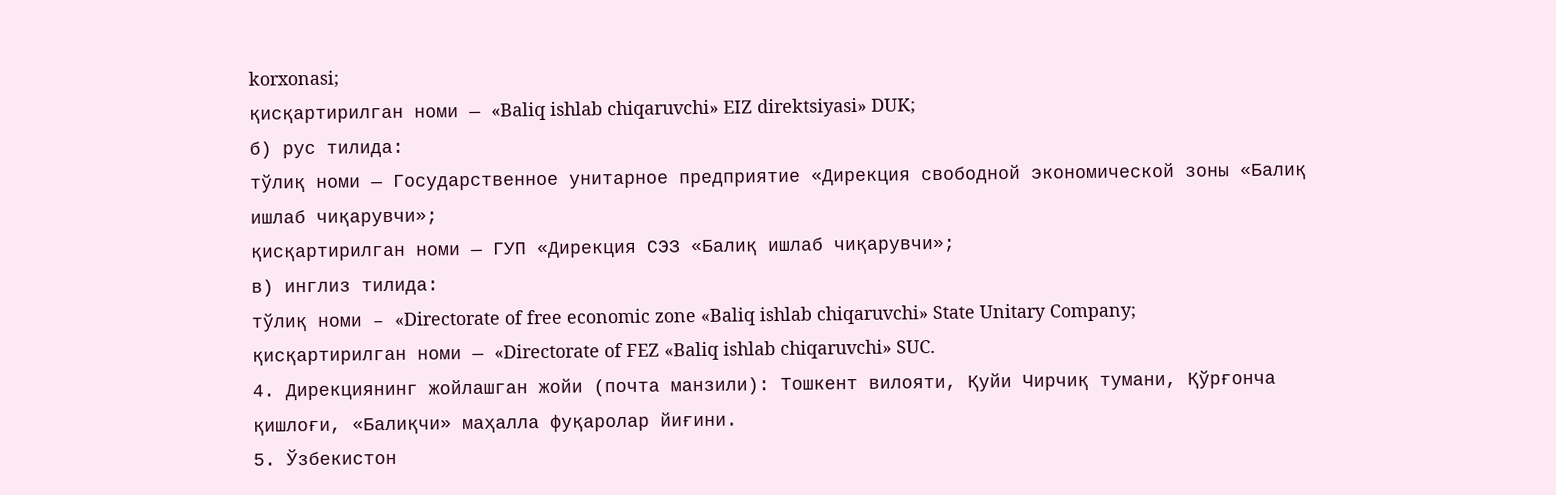korxonasi;
қисқартирилган номи — «Baliq ishlab chiqaruvchi» EIZ direktsiyasi» DUK;
б) рус тилида:
тўлиқ номи — Государственное унитарное предприятие «Дирекция свободной экономической зоны «Балиқ ишлаб чиқарувчи»;
қисқартирилган номи — ГУП «Дирекция СЭЗ «Балиқ ишлаб чиқарувчи»;
в) инглиз тилида:
тўлиқ номи – «Directorate of free economic zone «Baliq ishlab chiqaruvchi» State Unitary Company;
қисқартирилган номи — «Directorate of FEZ «Baliq ishlab chiqaruvchi» SUC.
4. Дирекциянинг жойлашган жойи (почта манзили): Тошкент вилояти, Қуйи Чирчиқ тумани, Қўрғонча қишлоғи, «Балиқчи» маҳалла фуқаролар йиғини.
5. Ўзбекистон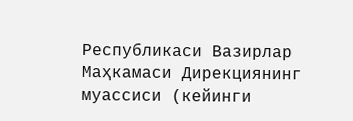Республикаси Вазирлар Маҳкамаси Дирекциянинг муассиси (кейинги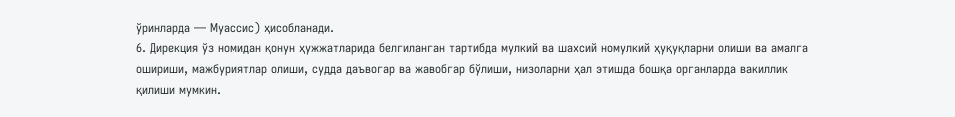ўринларда — Муассис) ҳисобланади.
6. Дирекция ўз номидан қонун ҳужжатларида белгиланган тартибда мулкий ва шахсий номулкий ҳуқуқларни олиши ва амалга ошириши, мажбуриятлар олиши, судда даъвогар ва жавобгар бўлиши, низоларни ҳал этишда бошқа органларда вакиллик қилиши мумкин.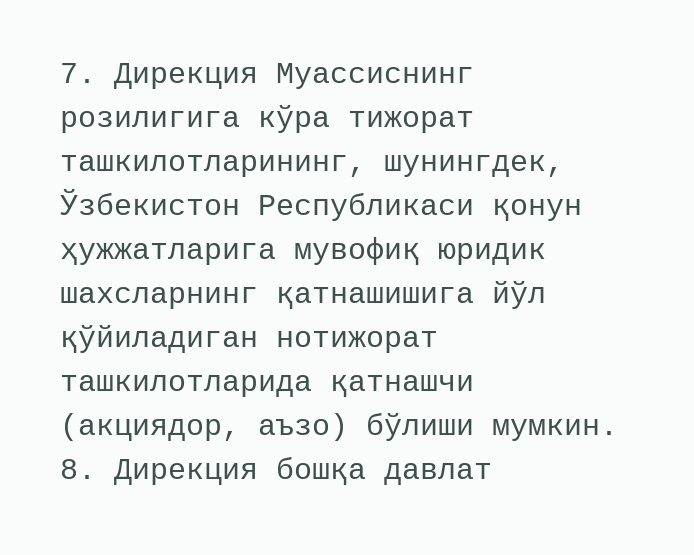7. Дирекция Муассиснинг розилигига кўра тижорат ташкилотларининг, шунингдек, Ўзбекистон Республикаси қонун ҳужжатларига мувофиқ юридик шахсларнинг қатнашишига йўл қўйиладиган нотижорат ташкилотларида қатнашчи (акциядор, аъзо) бўлиши мумкин.
8. Дирекция бошқа давлат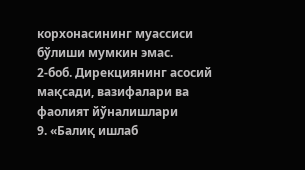корхонасининг муассиси бўлиши мумкин эмас.
2-боб. Дирекциянинг асосий мақсади, вазифалари ва фаолият йўналишлари
9. «Балиқ ишлаб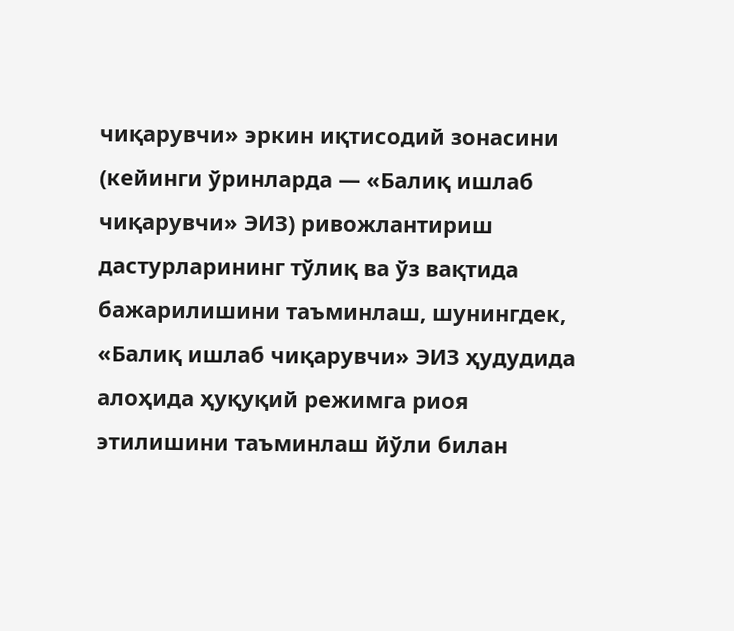чиқарувчи» эркин иқтисодий зонасини (кейинги ўринларда — «Балиқ ишлаб чиқарувчи» ЭИЗ) ривожлантириш дастурларининг тўлиқ ва ўз вақтида бажарилишини таъминлаш, шунингдек, «Балиқ ишлаб чиқарувчи» ЭИЗ ҳудудида алоҳида ҳуқуқий режимга риоя этилишини таъминлаш йўли билан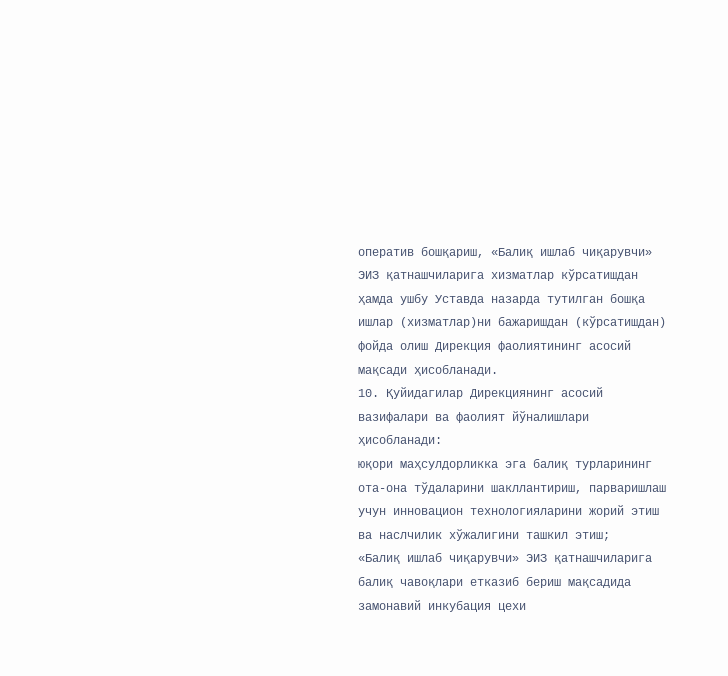оператив бошқариш, «Балиқ ишлаб чиқарувчи» ЭИЗ қатнашчиларига хизматлар кўрсатишдан ҳамда ушбу Уставда назарда тутилган бошқа ишлар (хизматлар)ни бажаришдан (кўрсатишдан) фойда олиш Дирекция фаолиятининг асосий мақсади ҳисобланади.
10. Қуйидагилар Дирекциянинг асосий вазифалари ва фаолият йўналишлари ҳисобланади:
юқори маҳсулдорликка эга балиқ турларининг ота-она тўдаларини шакллантириш, парваришлаш учун инновацион технологияларини жорий этиш ва наслчилик хўжалигини ташкил этиш;
«Балиқ ишлаб чиқарувчи» ЭИЗ қатнашчиларига балиқ чавоқлари етказиб бериш мақсадида замонавий инкубация цехи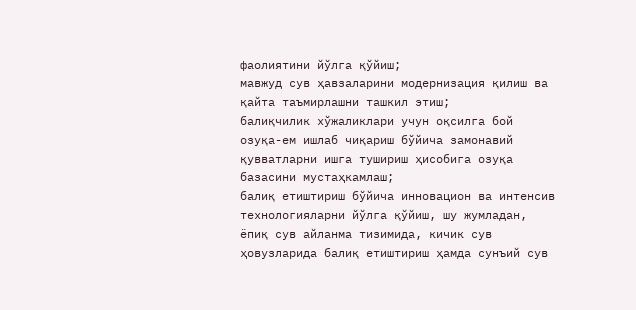фаолиятини йўлга қўйиш;
мавжуд сув ҳавзаларини модернизация қилиш ва қайта таъмирлашни ташкил этиш;
балиқчилик хўжаликлари учун оқсилга бой озуқа-ем ишлаб чиқариш бўйича замонавий қувватларни ишга тушириш ҳисобига озуқа базасини мустаҳкамлаш;
балиқ етиштириш бўйича инновацион ва интенсив технологияларни йўлга қўйиш, шу жумладан, ёпиқ сув айланма тизимида, кичик сув ҳовузларида балиқ етиштириш ҳамда сунъий сув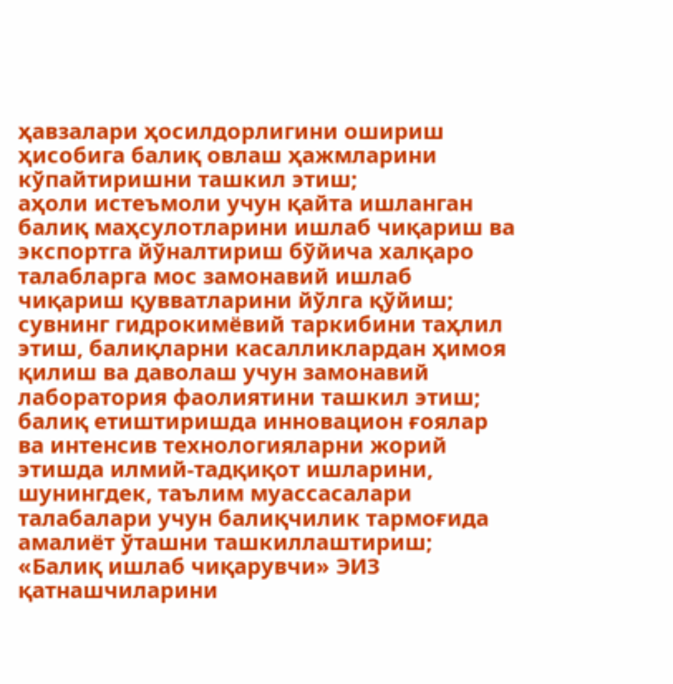ҳавзалари ҳосилдорлигини ошириш ҳисобига балиқ овлаш ҳажмларини кўпайтиришни ташкил этиш;
аҳоли истеъмоли учун қайта ишланган балиқ маҳсулотларини ишлаб чиқариш ва экспортга йўналтириш бўйича халқаро талабларга мос замонавий ишлаб чиқариш қувватларини йўлга қўйиш;
сувнинг гидрокимёвий таркибини таҳлил этиш, балиқларни касалликлардан ҳимоя қилиш ва даволаш учун замонавий лаборатория фаолиятини ташкил этиш;
балиқ етиштиришда инновацион ғоялар ва интенсив технологияларни жорий этишда илмий-тадқиқот ишларини, шунингдек, таълим муассасалари талабалари учун балиқчилик тармоғида амалиёт ўташни ташкиллаштириш;
«Балиқ ишлаб чиқарувчи» ЭИЗ қатнашчиларини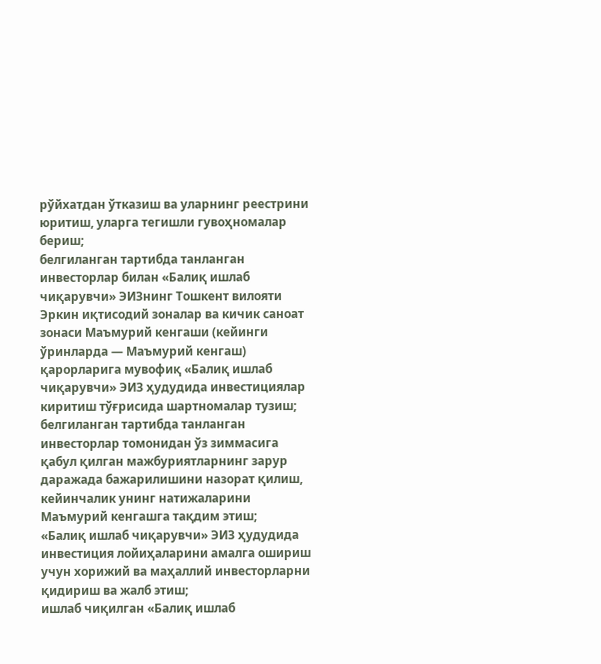рўйхатдан ўтказиш ва уларнинг реестрини юритиш, уларга тегишли гувоҳномалар бериш;
белгиланган тартибда танланган инвесторлар билан «Балиқ ишлаб чиқарувчи» ЭИЗнинг Тошкент вилояти Эркин иқтисодий зоналар ва кичик саноат зонаси Маъмурий кенгаши (кейинги ўринларда — Маъмурий кенгаш) қарорларига мувофиқ «Балиқ ишлаб чиқарувчи» ЭИЗ ҳудудида инвестициялар киритиш тўғрисида шартномалар тузиш;
белгиланган тартибда танланган инвесторлар томонидан ўз зиммасига қабул қилган мажбуриятларнинг зарур даражада бажарилишини назорат қилиш, кейинчалик унинг натижаларини Маъмурий кенгашга тақдим этиш;
«Балиқ ишлаб чиқарувчи» ЭИЗ ҳудудида инвестиция лойиҳаларини амалга ошириш учун хорижий ва маҳаллий инвесторларни қидириш ва жалб этиш;
ишлаб чиқилган «Балиқ ишлаб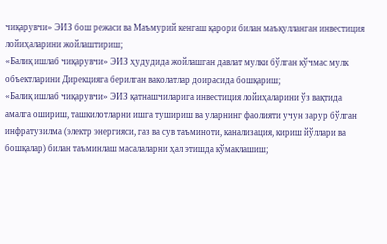чиқарувчи» ЭИЗ бош режаси ва Маъмурий кенгаш қарори билан маъқулланган инвестиция лойиҳаларини жойлаштириш;
«Балиқ ишлаб чиқарувчи» ЭИЗ ҳудудида жойлашган давлат мулки бўлган кўчмас мулк объектларини Дирекцияга берилган ваколатлар доирасида бошқариш;
«Балиқ ишлаб чиқарувчи» ЭИЗ қатнашчиларига инвестиция лойиҳаларини ўз вақтида амалга ошириш, ташкилотларни ишга тушириш ва уларнинг фаолияти учун зарур бўлган инфратузилма (электр энергияси, газ ва сув таъминоти, канализация, кириш йўллари ва бошқалар) билан таъминлаш масалаларни ҳал этишда кўмаклашиш;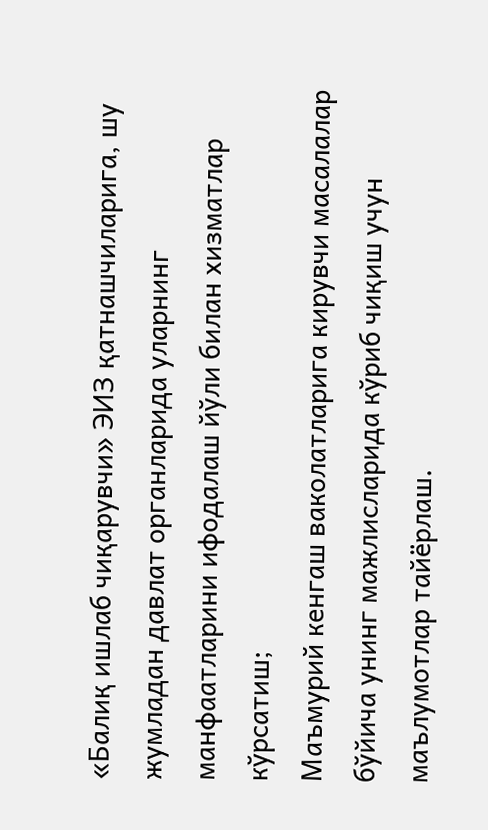«Балиқ ишлаб чиқарувчи» ЭИЗ қатнашчиларига, шу жумладан давлат органларида уларнинг манфаатларини ифодалаш йўли билан хизматлар кўрсатиш;
Маъмурий кенгаш ваколатларига кирувчи масалалар бўйича унинг мажлисларида кўриб чиқиш учун маълумотлар тайёрлаш.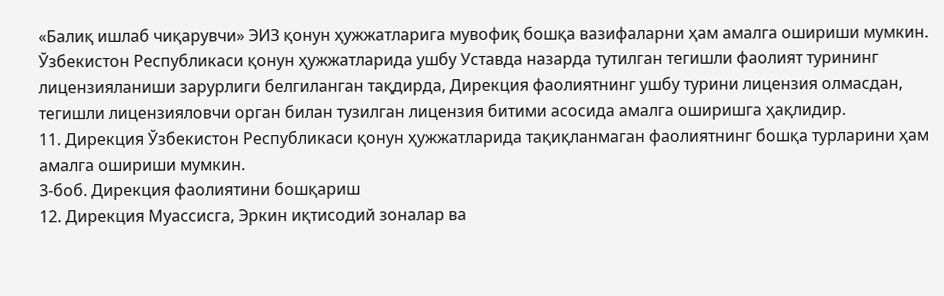«Балиқ ишлаб чиқарувчи» ЭИЗ қонун ҳужжатларига мувофиқ бошқа вазифаларни ҳам амалга ошириши мумкин.
Ўзбекистон Республикаси қонун ҳужжатларида ушбу Уставда назарда тутилган тегишли фаолият турининг лицензияланиши зарурлиги белгиланган тақдирда, Дирекция фаолиятнинг ушбу турини лицензия олмасдан, тегишли лицензияловчи орган билан тузилган лицензия битими асосида амалга оширишга ҳақлидир.
11. Дирекция Ўзбекистон Республикаси қонун ҳужжатларида тақиқланмаган фаолиятнинг бошқа турларини ҳам амалга ошириши мумкин.
3-боб. Дирекция фаолиятини бошқариш
12. Дирекция Муассисга, Эркин иқтисодий зоналар ва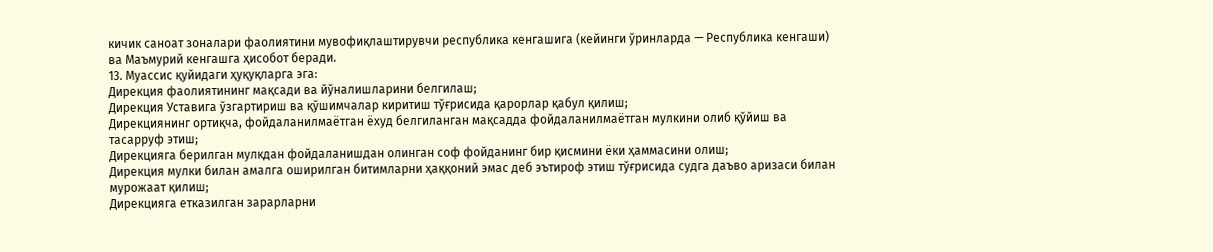кичик саноат зоналари фаолиятини мувофиқлаштирувчи республика кенгашига (кейинги ўринларда — Республика кенгаши) ва Маъмурий кенгашга ҳисобот беради.
13. Муассис қуйидаги ҳуқуқларга эга:
Дирекция фаолиятининг мақсади ва йўналишларини белгилаш;
Дирекция Уставига ўзгартириш ва қўшимчалар киритиш тўғрисида қарорлар қабул қилиш;
Дирекциянинг ортиқча, фойдаланилмаётган ёхуд белгиланган мақсадда фойдаланилмаётган мулкини олиб қўйиш ва тасарруф этиш;
Дирекцияга берилган мулкдан фойдаланишдан олинган соф фойданинг бир қисмини ёки ҳаммасини олиш;
Дирекция мулки билан амалга оширилган битимларни ҳаққоний эмас деб эътироф этиш тўғрисида судга даъво аризаси билан мурожаат қилиш;
Дирекцияга етказилган зарарларни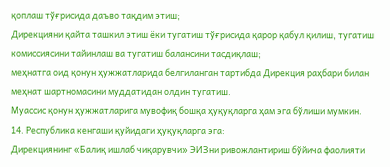қоплаш тўғрисида даъво тақдим этиш;
Дирекцияни қайта ташкил этиш ёки тугатиш тўғрисида қарор қабул қилиш, тугатиш комиссиясини тайинлаш ва тугатиш балансини тасдиқлаш;
меҳнатга оид қонун ҳужжатларида белгиланган тартибда Дирекция раҳбари билан меҳнат шартномасини муддатидан олдин тугатиш.
Муассис қонун ҳужжатларига мувофиқ бошқа ҳуқуқларга ҳам эга бўлиши мумкин.
14. Республика кенгаши қуйидаги ҳуқуқларга эга:
Дирекциянинг «Балиқ ишлаб чиқарувчи» ЭИЗни ривожлантириш бўйича фаолияти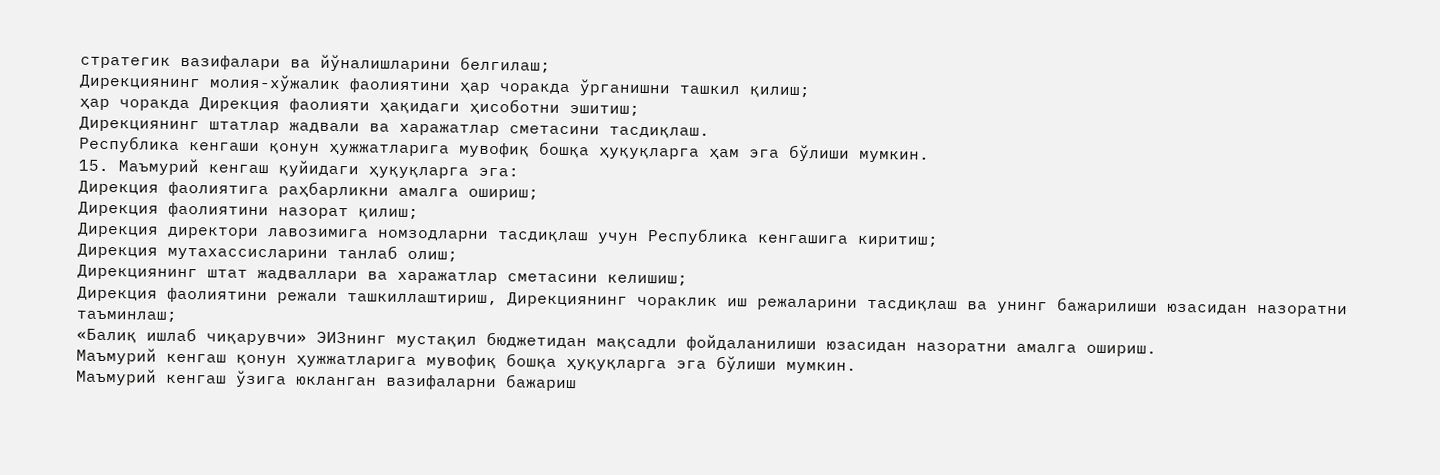стратегик вазифалари ва йўналишларини белгилаш;
Дирекциянинг молия-хўжалик фаолиятини ҳар чоракда ўрганишни ташкил қилиш;
ҳар чоракда Дирекция фаолияти ҳақидаги ҳисоботни эшитиш;
Дирекциянинг штатлар жадвали ва харажатлар сметасини тасдиқлаш.
Республика кенгаши қонун ҳужжатларига мувофиқ бошқа ҳуқуқларга ҳам эга бўлиши мумкин.
15. Маъмурий кенгаш қуйидаги ҳуқуқларга эга:
Дирекция фаолиятига раҳбарликни амалга ошириш;
Дирекция фаолиятини назорат қилиш;
Дирекция директори лавозимига номзодларни тасдиқлаш учун Республика кенгашига киритиш;
Дирекция мутахассисларини танлаб олиш;
Дирекциянинг штат жадваллари ва харажатлар сметасини келишиш;
Дирекция фаолиятини режали ташкиллаштириш, Дирекциянинг чораклик иш режаларини тасдиқлаш ва унинг бажарилиши юзасидан назоратни таъминлаш;
«Балиқ ишлаб чиқарувчи» ЭИЗнинг мустақил бюджетидан мақсадли фойдаланилиши юзасидан назоратни амалга ошириш.
Маъмурий кенгаш қонун ҳужжатларига мувофиқ бошқа ҳуқуқларга эга бўлиши мумкин.
Маъмурий кенгаш ўзига юкланган вазифаларни бажариш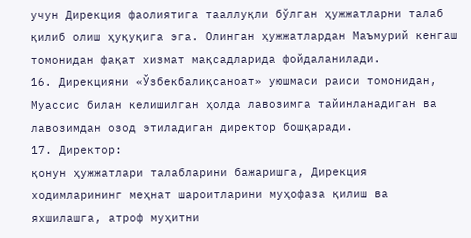учун Дирекция фаолиятига тааллуқли бўлган ҳужжатларни талаб қилиб олиш ҳуқуқига эга. Олинган ҳужжатлардан Маъмурий кенгаш томонидан фақат хизмат мақсадларида фойдаланилади.
16. Дирекцияни «Ўзбекбалиқсаноат» уюшмаси раиси томонидан, Муассис билан келишилган ҳолда лавозимга тайинланадиган ва лавозимдан озод этиладиган директор бошқаради.
17. Директор:
қонун ҳужжатлари талабларини бажаришга, Дирекция ходимларининг меҳнат шароитларини муҳофаза қилиш ва яхшилашга, атроф муҳитни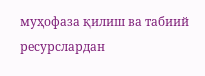муҳофаза қилиш ва табиий ресурслардан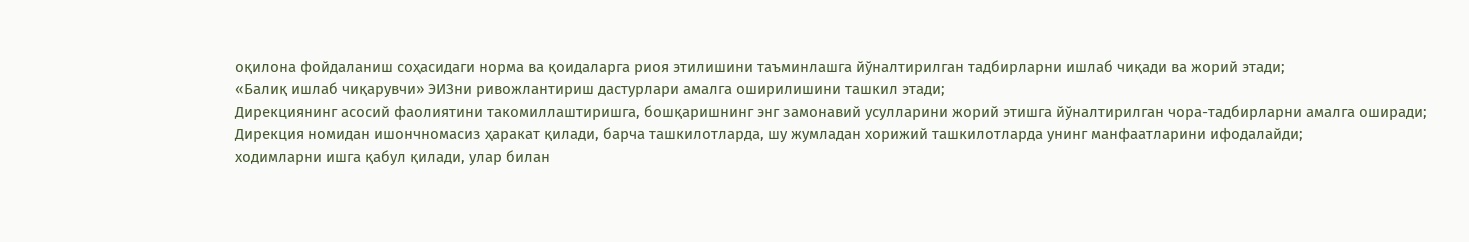оқилона фойдаланиш соҳасидаги норма ва қоидаларга риоя этилишини таъминлашга йўналтирилган тадбирларни ишлаб чиқади ва жорий этади;
«Балиқ ишлаб чиқарувчи» ЭИЗни ривожлантириш дастурлари амалга оширилишини ташкил этади;
Дирекциянинг асосий фаолиятини такомиллаштиришга, бошқаришнинг энг замонавий усулларини жорий этишга йўналтирилган чора-тадбирларни амалга оширади;
Дирекция номидан ишончномасиз ҳаракат қилади, барча ташкилотларда, шу жумладан хорижий ташкилотларда унинг манфаатларини ифодалайди;
ходимларни ишга қабул қилади, улар билан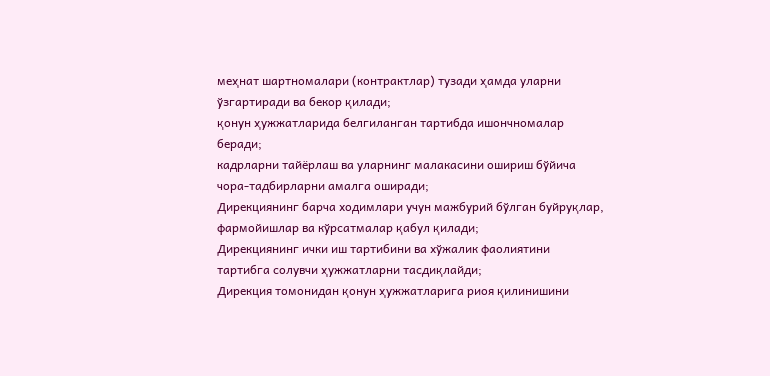меҳнат шартномалари (контрактлар) тузади ҳамда уларни ўзгартиради ва бекор қилади;
қонун ҳужжатларида белгиланган тартибда ишончномалар беради;
кадрларни тайёрлаш ва уларнинг малакасини ошириш бўйича чора-тадбирларни амалга оширади;
Дирекциянинг барча ходимлари учун мажбурий бўлган буйруқлар, фармойишлар ва кўрсатмалар қабул қилади;
Дирекциянинг ички иш тартибини ва хўжалик фаолиятини тартибга солувчи ҳужжатларни тасдиқлайди;
Дирекция томонидан қонун ҳужжатларига риоя қилинишини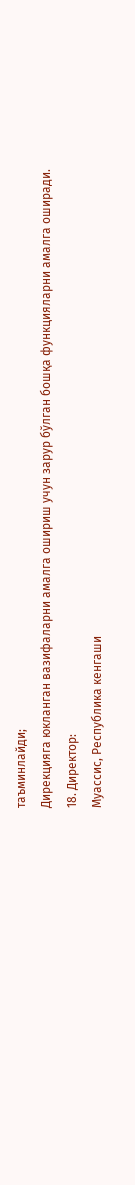таъминлайди;
Дирекцияга юкланган вазифаларни амалга ошириш учун зарур бўлган бошқа функцияларни амалга оширади.
18. Директор:
Муассис, Республика кенгаши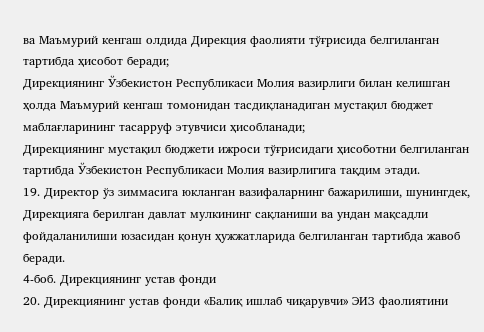ва Маъмурий кенгаш олдида Дирекция фаолияти тўғрисида белгиланган тартибда ҳисобот беради;
Дирекциянинг Ўзбекистон Республикаси Молия вазирлиги билан келишган ҳолда Маъмурий кенгаш томонидан тасдиқланадиган мустақил бюджет маблағларининг тасарруф этувчиси ҳисобланади;
Дирекциянинг мустақил бюджети ижроси тўғрисидаги ҳисоботни белгиланган тартибда Ўзбекистон Республикаси Молия вазирлигига тақдим этади.
19. Директор ўз зиммасига юкланган вазифаларнинг бажарилиши, шунингдек, Дирекцияга берилган давлат мулкининг сақланиши ва ундан мақсадли фойдаланилиши юзасидан қонун ҳужжатларида белгиланган тартибда жавоб беради.
4-боб. Дирекциянинг устав фонди
20. Дирекциянинг устав фонди «Балиқ ишлаб чиқарувчи» ЭИЗ фаолиятини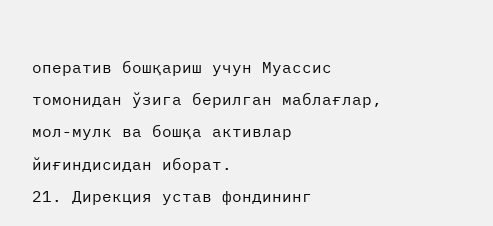оператив бошқариш учун Муассис томонидан ўзига берилган маблағлар, мол-мулк ва бошқа активлар йиғиндисидан иборат.
21. Дирекция устав фондининг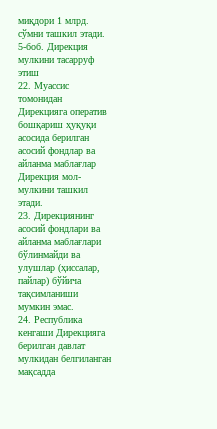миқдори 1 млрд. сўмни ташкил этади.
5-боб. Дирекция мулкини тасарруф этиш
22. Муассис томонидан Дирекцияга оператив бошқариш ҳуқуқи асосида берилган асосий фондлар ва айланма маблағлар Дирекция мол-мулкини ташкил этади.
23. Дирекциянинг асосий фондлари ва айланма маблағлари бўлинмайди ва улушлар (ҳиссалар, пайлар) бўйича тақсимланиши мумкин эмас.
24. Республика кенгаши Дирекцияга берилган давлат мулкидан белгиланган мақсадда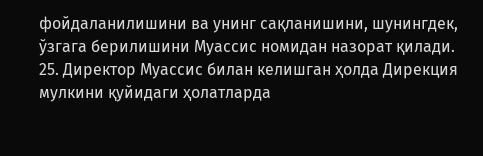фойдаланилишини ва унинг сақланишини, шунингдек, ўзгага берилишини Муассис номидан назорат қилади.
25. Директор Муассис билан келишган ҳолда Дирекция мулкини қуйидаги ҳолатларда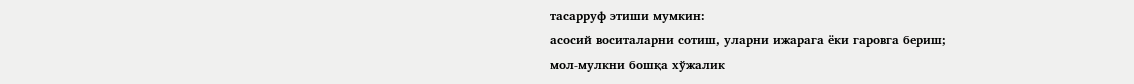тасарруф этиши мумкин:
асосий воситаларни сотиш, уларни ижарага ёки гаровга бериш;
мол-мулкни бошқа хўжалик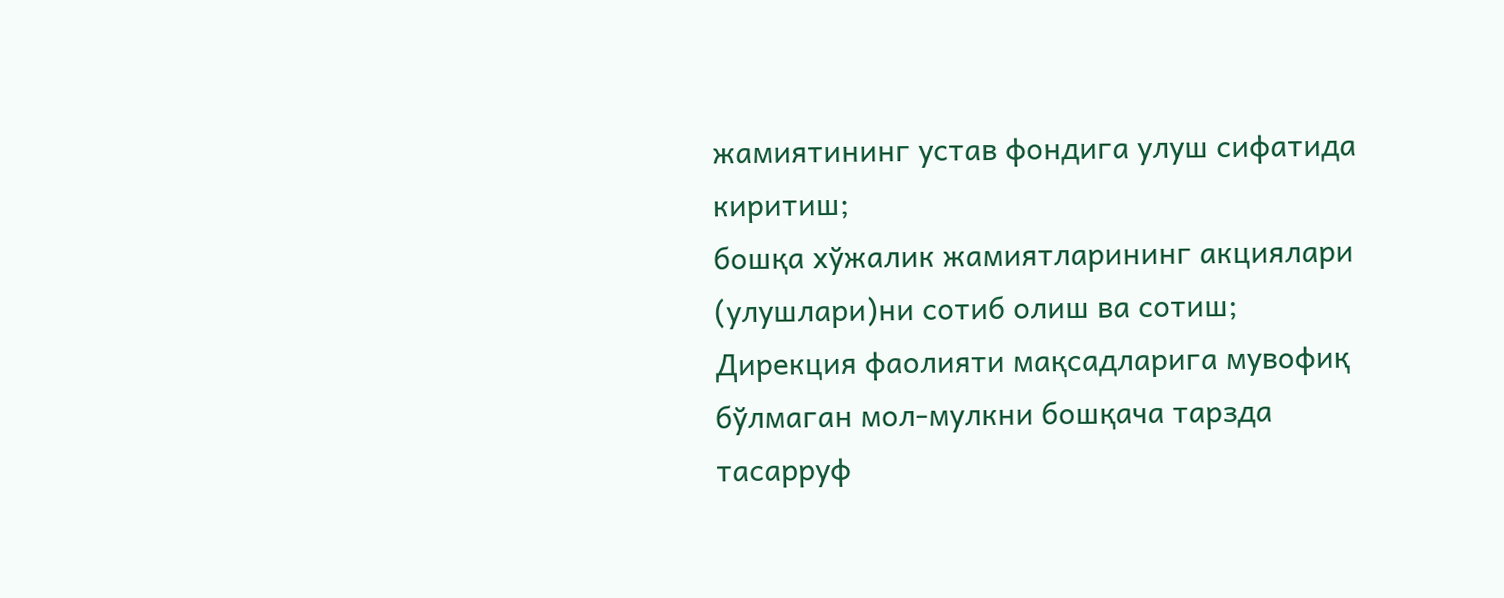жамиятининг устав фондига улуш сифатида киритиш;
бошқа хўжалик жамиятларининг акциялари (улушлари)ни сотиб олиш ва сотиш;
Дирекция фаолияти мақсадларига мувофиқ бўлмаган мол-мулкни бошқача тарзда тасарруф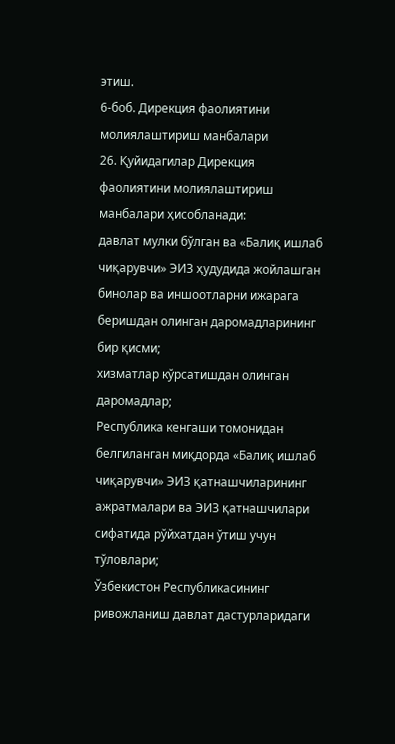этиш.
6-боб. Дирекция фаолиятини молиялаштириш манбалари
26. Қуйидагилар Дирекция фаолиятини молиялаштириш манбалари ҳисобланади:
давлат мулки бўлган ва «Балиқ ишлаб чиқарувчи» ЭИЗ ҳудудида жойлашган бинолар ва иншоотларни ижарага беришдан олинган даромадларининг бир қисми;
хизматлар кўрсатишдан олинган даромадлар;
Республика кенгаши томонидан белгиланган миқдорда «Балиқ ишлаб чиқарувчи» ЭИЗ қатнашчиларининг ажратмалари ва ЭИЗ қатнашчилари сифатида рўйхатдан ўтиш учун тўловлари;
Ўзбекистон Республикасининг ривожланиш давлат дастурларидаги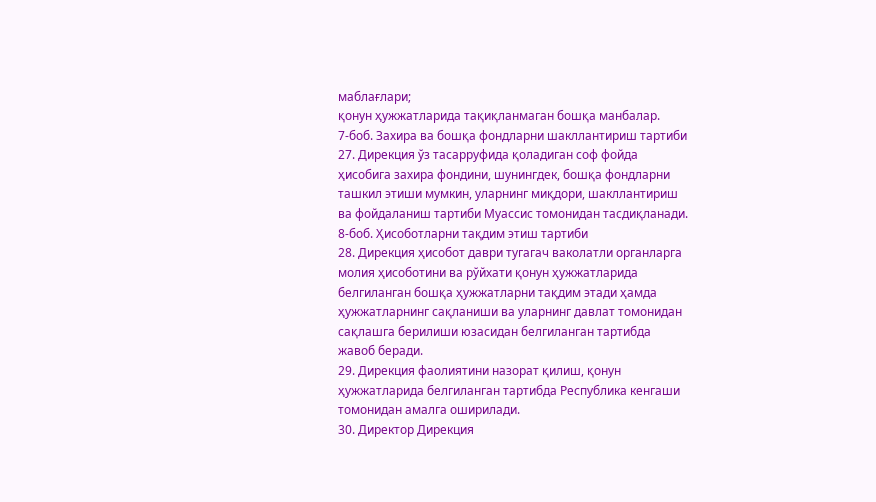маблағлари;
қонун ҳужжатларида тақиқланмаган бошқа манбалар.
7-боб. Захира ва бошқа фондларни шакллантириш тартиби
27. Дирекция ўз тасарруфида қоладиган соф фойда ҳисобига захира фондини, шунингдек, бошқа фондларни ташкил этиши мумкин, уларнинг миқдори, шакллантириш ва фойдаланиш тартиби Муассис томонидан тасдиқланади.
8-боб. Ҳисоботларни тақдим этиш тартиби
28. Дирекция ҳисобот даври тугагач ваколатли органларга молия ҳисоботини ва рўйхати қонун ҳужжатларида белгиланган бошқа ҳужжатларни тақдим этади ҳамда ҳужжатларнинг сақланиши ва уларнинг давлат томонидан сақлашга берилиши юзасидан белгиланган тартибда жавоб беради.
29. Дирекция фаолиятини назорат қилиш, қонун ҳужжатларида белгиланган тартибда Республика кенгаши томонидан амалга оширилади.
30. Директор Дирекция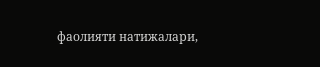фаолияти натижалари,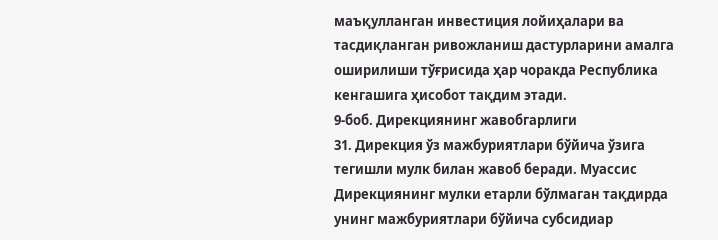маъқулланган инвестиция лойиҳалари ва тасдиқланган ривожланиш дастурларини амалга оширилиши тўғрисида ҳар чоракда Республика кенгашига ҳисобот тақдим этади.
9-боб. Дирекциянинг жавобгарлиги
31. Дирекция ўз мажбуриятлари бўйича ўзига тегишли мулк билан жавоб беради. Муассис Дирекциянинг мулки етарли бўлмаган тақдирда унинг мажбуриятлари бўйича субсидиар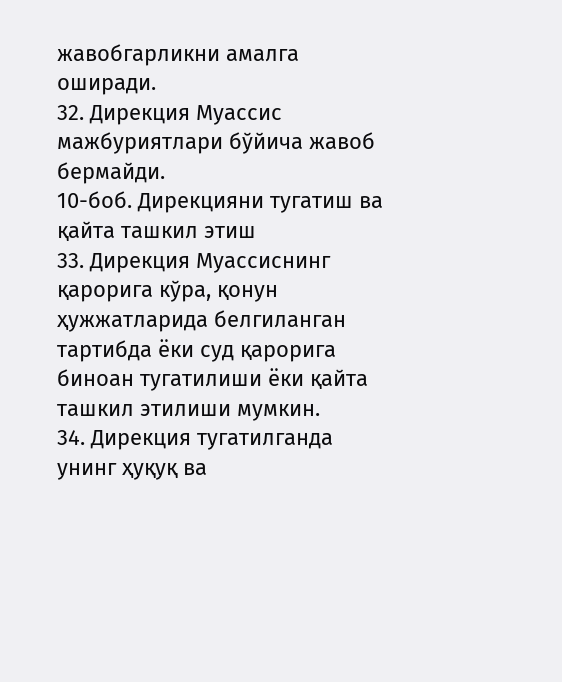жавобгарликни амалга оширади.
32. Дирекция Муассис мажбуриятлари бўйича жавоб бермайди.
10-боб. Дирекцияни тугатиш ва қайта ташкил этиш
33. Дирекция Муассиснинг қарорига кўра, қонун ҳужжатларида белгиланган тартибда ёки суд қарорига биноан тугатилиши ёки қайта ташкил этилиши мумкин.
34. Дирекция тугатилганда унинг ҳуқуқ ва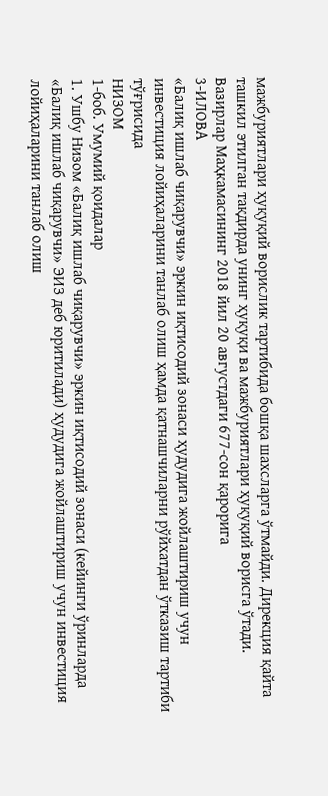мажбуриятлари ҳуқуқий ворислик тартибида бошқа шахсларга ўтмайди. Дирекция қайта ташкил этилган тақдирда унинг ҳуқуқи ва мажбуриятлари ҳуқуқий ворисга ўтади.
Вазирлар Маҳкамасининг 2018 йил 20 августдаги 677-сон қарорига
3-ИЛОВА
«Балиқ ишлаб чиқарувчи» эркин иқтисодий зонаси ҳудудига жойлаштириш учун инвестиция лойиҳаларини танлаб олиш ҳамда қатнашчиларни рўйхатдан ўтказиш тартиби тўғрисида
НИЗОМ
1-боб. Умумий қоидалар
1. Ушбу Низом «Балиқ ишлаб чиқарувчи» эркин иқтисодий зонаси (кейинги ўринларда «Балиқ ишлаб чиқарувчи» ЭИЗ деб юритилади) ҳудудига жойлаштириш учун инвестиция лойиҳаларини танлаб олиш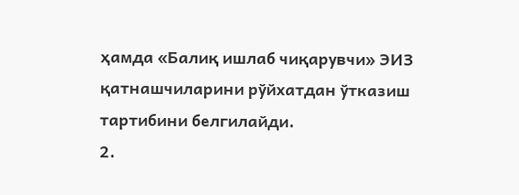ҳамда «Балиқ ишлаб чиқарувчи» ЭИЗ қатнашчиларини рўйхатдан ўтказиш тартибини белгилайди.
2.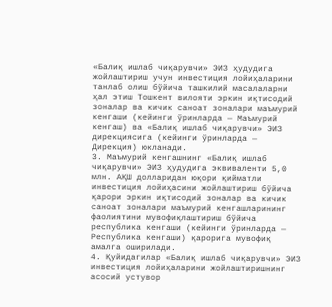«Балиқ ишлаб чиқарувчи» ЭИЗ ҳудудига жойлаштириш учун инвестиция лойиҳаларини танлаб олиш бўйича ташкилий масалаларни ҳал этиш Тошкент вилояти эркин иқтисодий зоналар ва кичик саноат зоналари маъмурий кенгаши (кейинги ўринларда — Маъмурий кенгаш) ва «Балиқ ишлаб чиқарувчи» ЭИЗ дирекциясига (кейинги ўринларда — Дирекция) юкланади.
3. Маъмурий кенгашнинг «Балиқ ишлаб чиқарувчи» ЭИЗ ҳудудига эквиваленти 5,0 млн. АҚШ долларидан юқори қийматли инвестиция лойиҳасини жойлаштириш бўйича қарори эркин иқтисодий зоналар ва кичик саноат зоналари маъмурий кенгашларининг фаолиятини мувофиқлаштириш бўйича республика кенгаши (кейинги ўринларда — Республика кенгаши) қарорига мувофиқ амалга оширилади.
4. Қуйидагилар «Балиқ ишлаб чиқарувчи» ЭИЗ инвестиция лойиҳаларини жойлаштиришнинг асосий устувор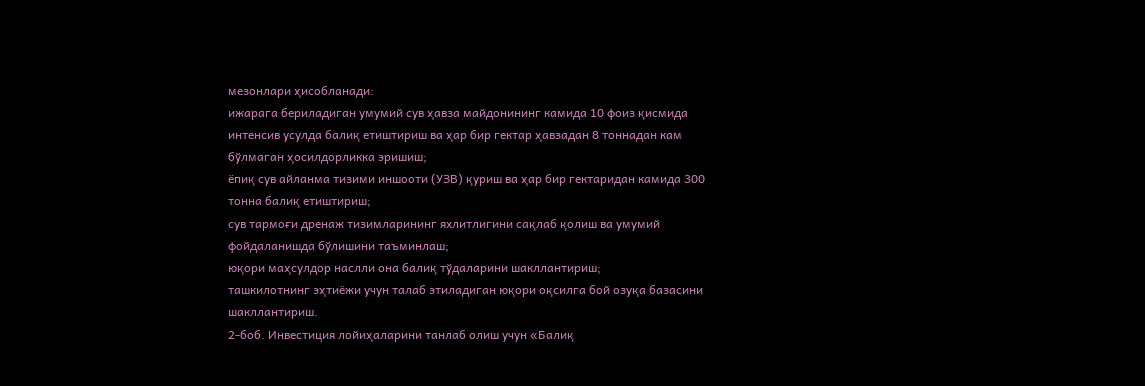мезонлари ҳисобланади:
ижарага бериладиган умумий сув ҳавза майдонининг камида 10 фоиз қисмида интенсив усулда балиқ етиштириш ва ҳар бир гектар ҳавзадан 8 тоннадан кам бўлмаган ҳосилдорликка эришиш;
ёпиқ сув айланма тизими иншооти (УЗВ) қуриш ва ҳар бир гектаридан камида 300 тонна балиқ етиштириш;
сув тармоғи дренаж тизимларининг яхлитлигини сақлаб қолиш ва умумий фойдаланишда бўлишини таъминлаш;
юқори маҳсулдор наслли она балиқ тўдаларини шакллантириш;
ташкилотнинг эҳтиёжи учун талаб этиладиган юқори оқсилга бой озуқа базасини шакллантириш.
2-боб. Инвестиция лойиҳаларини танлаб олиш учун «Балиқ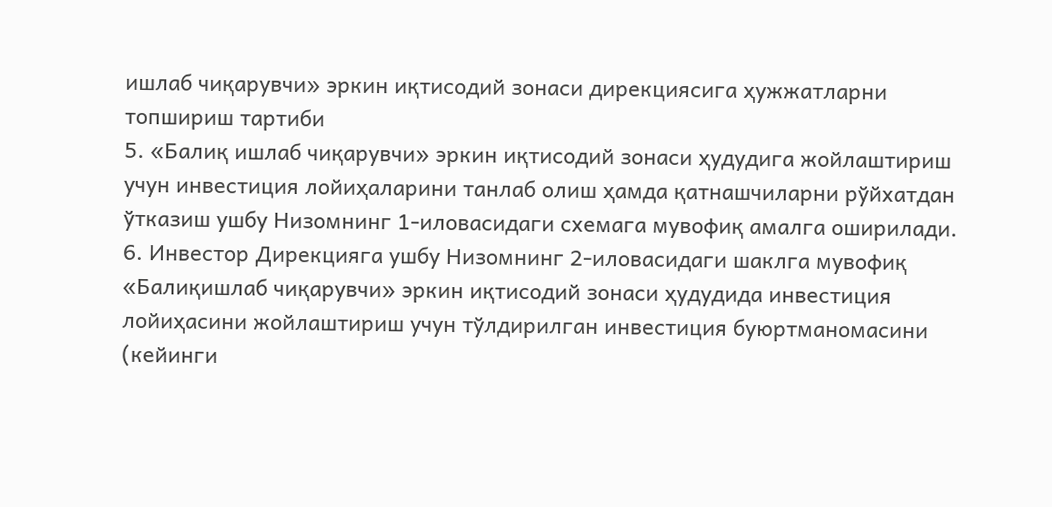ишлаб чиқарувчи» эркин иқтисодий зонаси дирекциясига ҳужжатларни топшириш тартиби
5. «Балиқ ишлаб чиқарувчи» эркин иқтисодий зонаси ҳудудига жойлаштириш учун инвестиция лойиҳаларини танлаб олиш ҳамда қатнашчиларни рўйхатдан ўтказиш ушбу Низомнинг 1-иловасидаги схемага мувофиқ амалга оширилади.
6. Инвестор Дирекцияга ушбу Низомнинг 2-иловасидаги шаклга мувофиқ «Балиқишлаб чиқарувчи» эркин иқтисодий зонаси ҳудудида инвестиция лойиҳасини жойлаштириш учун тўлдирилган инвестиция буюртманомасини (кейинги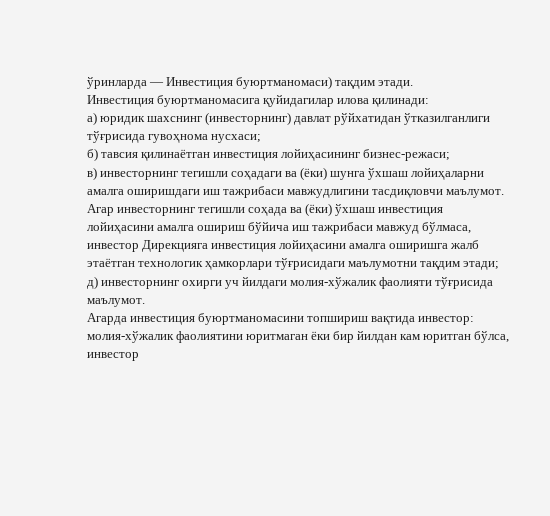ўринларда — Инвестиция буюртманомаси) тақдим этади.
Инвестиция буюртманомасига қуйидагилар илова қилинади:
а) юридик шахснинг (инвесторнинг) давлат рўйхатидан ўтказилганлиги тўғрисида гувоҳнома нусхаси;
б) тавсия қилинаётган инвестиция лойиҳасининг бизнес-режаси;
в) инвесторнинг тегишли соҳадаги ва (ёки) шунга ўхшаш лойиҳаларни амалга оширишдаги иш тажрибаси мавжудлигини тасдиқловчи маълумот. Агар инвесторнинг тегишли соҳада ва (ёки) ўхшаш инвестиция лойиҳасини амалга ошириш бўйича иш тажрибаси мавжуд бўлмаса, инвестор Дирекцияга инвестиция лойиҳасини амалга оширишга жалб этаётган технологик ҳамкорлари тўғрисидаги маълумотни тақдим этади;
д) инвесторнинг охирги уч йилдаги молия-хўжалик фаолияти тўғрисида маълумот.
Агарда инвестиция буюртманомасини топшириш вақтида инвестор:
молия-хўжалик фаолиятини юритмаган ёки бир йилдан кам юритган бўлса, инвестор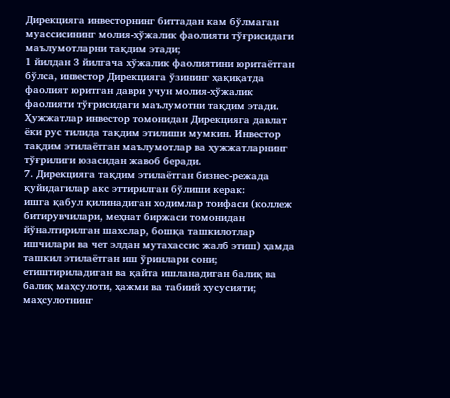Дирекцияга инвесторнинг биттадан кам бўлмаган муассисининг молия-хўжалик фаолияти тўғрисидаги маълумотларни тақдим этади;
1 йилдан 3 йилгача хўжалик фаолиятини юритаётган бўлса, инвестор Дирекцияга ўзининг ҳақиқатда фаолият юритган даври учун молия-хўжалик фаолияти тўғрисидаги маълумотни тақдим этади.
Ҳужжатлар инвестор томонидан Дирекцияга давлат ёки рус тилида тақдим этилиши мумкин. Инвестор тақдим этилаётган маълумотлар ва ҳужжатларнинг тўғрилиги юзасидан жавоб беради.
7. Дирекцияга тақдим этилаётган бизнес-режада қуйидагилар акс эттирилган бўлиши керак:
ишга қабул қилинадиган ходимлар тоифаси (коллеж битирувчилари, меҳнат биржаси томонидан йўналтирилган шахслар, бошқа ташкилотлар ишчилари ва чет элдан мутахассис жалб этиш) ҳамда ташкил этилаётган иш ўринлари сони;
етиштириладиган ва қайта ишланадиган балиқ ва балиқ маҳсулоти, ҳажми ва табиий хусусияти;
маҳсулотнинг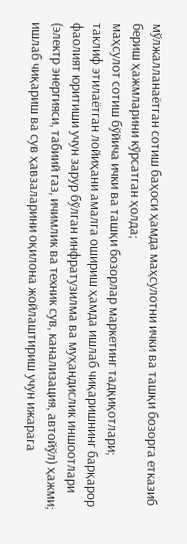мўлжалланаётган сотиш баҳоси ҳамда маҳсулотни ички ва ташқи бозорга етказиб бериш ҳажмларини кўрсатган ҳолда;
маҳсулот сотиш бўйича ички ва ташқи бозорлар маркетинг тадқиқотлари;
таклиф этилаётган лойиҳани амалга ошириш ҳамда ишлаб чиқаришнинг барқарор фаолият юритиши учун зарур бўлган инфратузилма ва муҳандислик иншоотлари (электр энергияси, табиий газ, ичимлик ва техник сув, канализация, автойўл) ҳажми;
ишлаб чиқариш ва сув ҳавзаларини оқилона жойлаштириш учун ижарага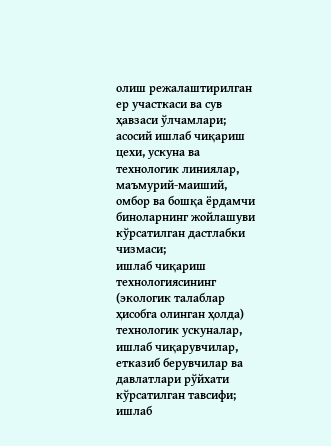олиш режалаштирилган ер участкаси ва сув ҳавзаси ўлчамлари;
асосий ишлаб чиқариш цехи, ускуна ва технологик линиялар, маъмурий-маиший, омбор ва бошқа ёрдамчи биноларнинг жойлашуви кўрсатилган дастлабки чизмаси;
ишлаб чиқариш технологиясининг (экологик талаблар ҳисобга олинган ҳолда) технологик ускуналар, ишлаб чиқарувчилар, етказиб берувчилар ва давлатлари рўйхати кўрсатилган тавсифи;
ишлаб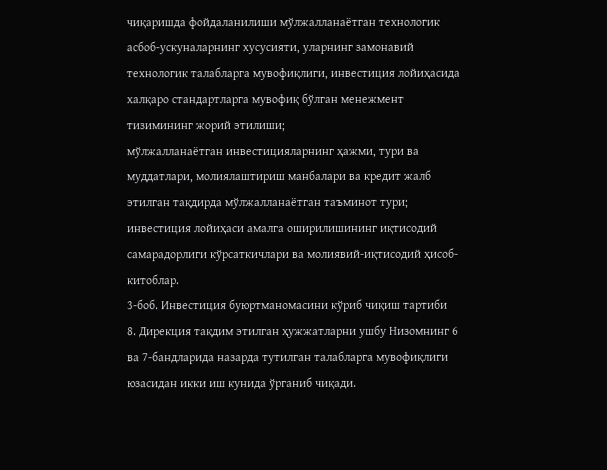чиқаришда фойдаланилиши мўлжалланаётган технологик асбоб-ускуналарнинг хусусияти, уларнинг замонавий технологик талабларга мувофиқлиги, инвестиция лойиҳасида халқаро стандартларга мувофиқ бўлган менежмент тизимининг жорий этилиши;
мўлжалланаётган инвестицияларнинг ҳажми, тури ва муддатлари, молиялаштириш манбалари ва кредит жалб этилган тақдирда мўлжалланаётган таъминот тури;
инвестиция лойиҳаси амалга оширилишининг иқтисодий самарадорлиги кўрсаткичлари ва молиявий-иқтисодий ҳисоб-китоблар.
3-боб. Инвестиция буюртманомасини кўриб чиқиш тартиби
8. Дирекция тақдим этилган ҳужжатларни ушбу Низомнинг 6 ва 7-бандларида назарда тутилган талабларга мувофиқлиги юзасидан икки иш кунида ўрганиб чиқади.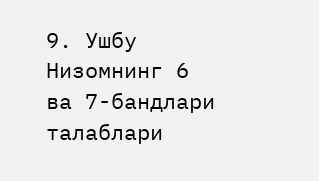9. Ушбу Низомнинг 6 ва 7-бандлари талаблари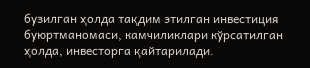бузилган ҳолда тақдим этилган инвестиция буюртманомаси, камчиликлари кўрсатилган ҳолда, инвесторга қайтарилади.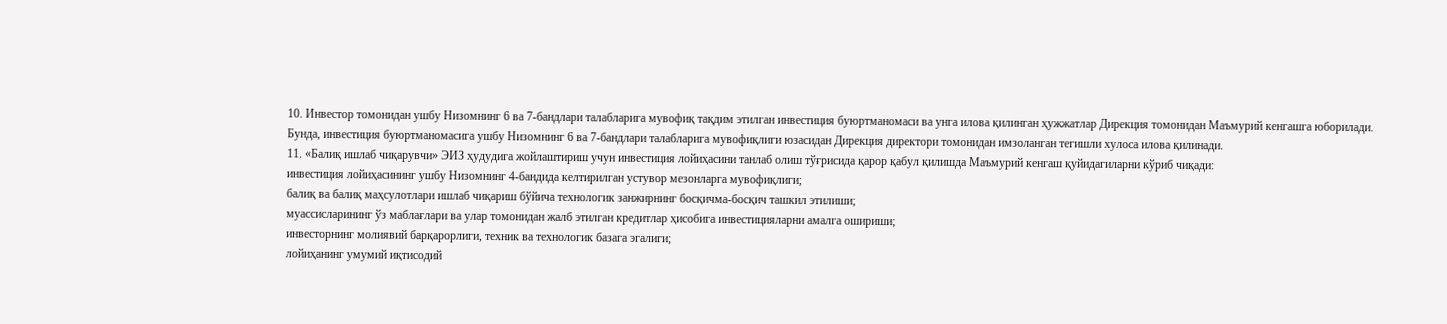10. Инвестор томонидан ушбу Низомнинг 6 ва 7-бандлари талабларига мувофиқ тақдим этилган инвестиция буюртманомаси ва унга илова қилинган ҳужжатлар Дирекция томонидан Маъмурий кенгашга юборилади. Бунда, инвестиция буюртманомасига ушбу Низомнинг 6 ва 7-бандлари талабларига мувофиқлиги юзасидан Дирекция директори томонидан имзоланган тегишли хулоса илова қилинади.
11. «Балиқ ишлаб чиқарувчи» ЭИЗ ҳудудига жойлаштириш учун инвестиция лойиҳасини танлаб олиш тўғрисида қарор қабул қилишда Маъмурий кенгаш қуйидагиларни кўриб чиқади:
инвестиция лойиҳасининг ушбу Низомнинг 4-бандида келтирилган устувор мезонларга мувофиқлиги;
балиқ ва балиқ маҳсулотлари ишлаб чиқариш бўйича технологик занжирнинг босқичма-босқич ташкил этилиши;
муассисларининг ўз маблағлари ва улар томонидан жалб этилган кредитлар ҳисобига инвестицияларни амалга ошириши;
инвесторнинг молиявий барқарорлиги, техник ва технологик базага эгалиги;
лойиҳанинг умумий иқтисодий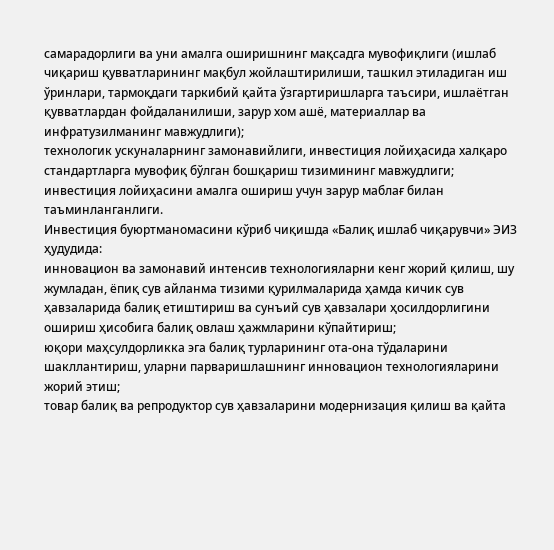самарадорлиги ва уни амалга оширишнинг мақсадга мувофиқлиги (ишлаб чиқариш қувватларининг мақбул жойлаштирилиши, ташкил этиладиган иш ўринлари, тармоқдаги таркибий қайта ўзгартиришларга таъсири, ишлаётган қувватлардан фойдаланилиши, зарур хом ашё, материаллар ва инфратузилманинг мавжудлиги);
технологик ускуналарнинг замонавийлиги, инвестиция лойиҳасида халқаро стандартларга мувофиқ бўлган бошқариш тизимининг мавжудлиги;
инвестиция лойиҳасини амалга ошириш учун зарур маблағ билан таъминланганлиги.
Инвестиция буюртманомасини кўриб чиқишда «Балиқ ишлаб чиқарувчи» ЭИЗ ҳудудида:
инновацион ва замонавий интенсив технологияларни кенг жорий қилиш, шу жумладан, ёпиқ сув айланма тизими қурилмаларида ҳамда кичик сув ҳавзаларида балиқ етиштириш ва сунъий сув ҳавзалари ҳосилдорлигини ошириш ҳисобига балиқ овлаш ҳажмларини кўпайтириш;
юқори маҳсулдорликка эга балиқ турларининг ота-она тўдаларини шакллантириш, уларни парваришлашнинг инновацион технологияларини жорий этиш;
товар балиқ ва репродуктор сув ҳавзаларини модернизация қилиш ва қайта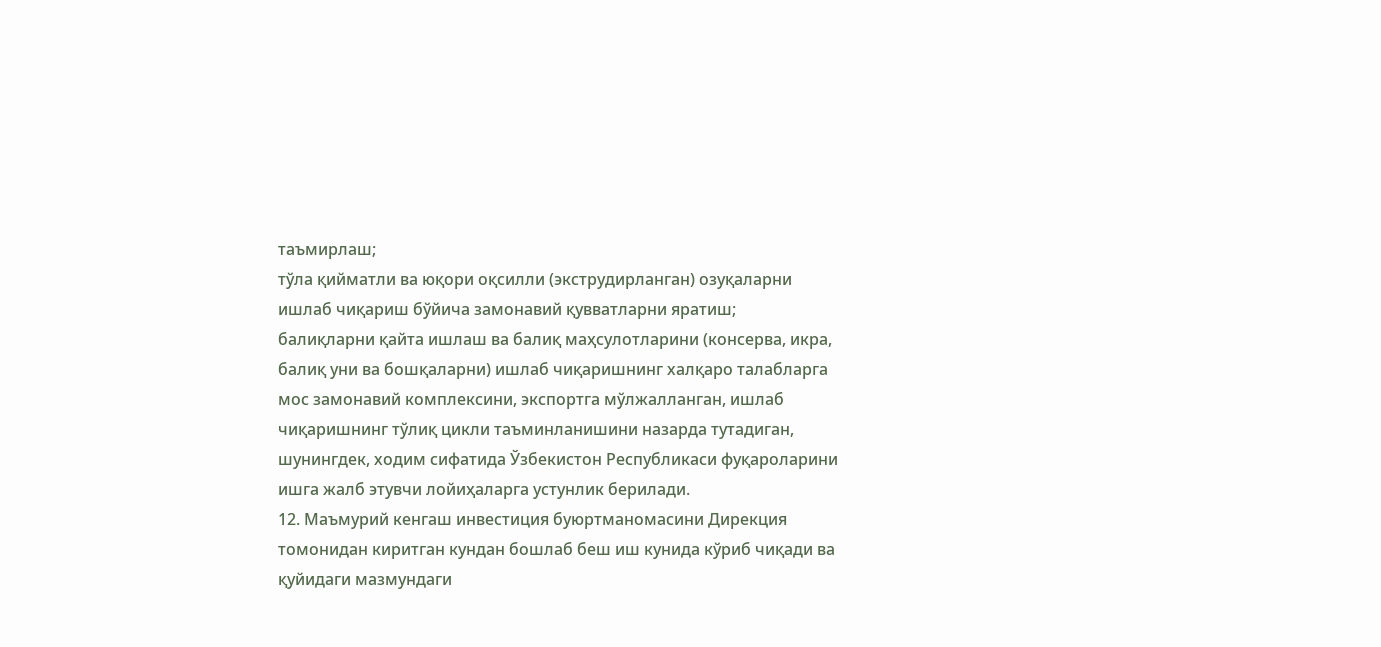таъмирлаш;
тўла қийматли ва юқори оқсилли (экструдирланган) озуқаларни ишлаб чиқариш бўйича замонавий қувватларни яратиш;
балиқларни қайта ишлаш ва балиқ маҳсулотларини (консерва, икра, балиқ уни ва бошқаларни) ишлаб чиқаришнинг халқаро талабларга мос замонавий комплексини, экспортга мўлжалланган, ишлаб чиқаришнинг тўлиқ цикли таъминланишини назарда тутадиган, шунингдек, ходим сифатида Ўзбекистон Республикаси фуқароларини ишга жалб этувчи лойиҳаларга устунлик берилади.
12. Маъмурий кенгаш инвестиция буюртманомасини Дирекция томонидан киритган кундан бошлаб беш иш кунида кўриб чиқади ва қуйидаги мазмундаги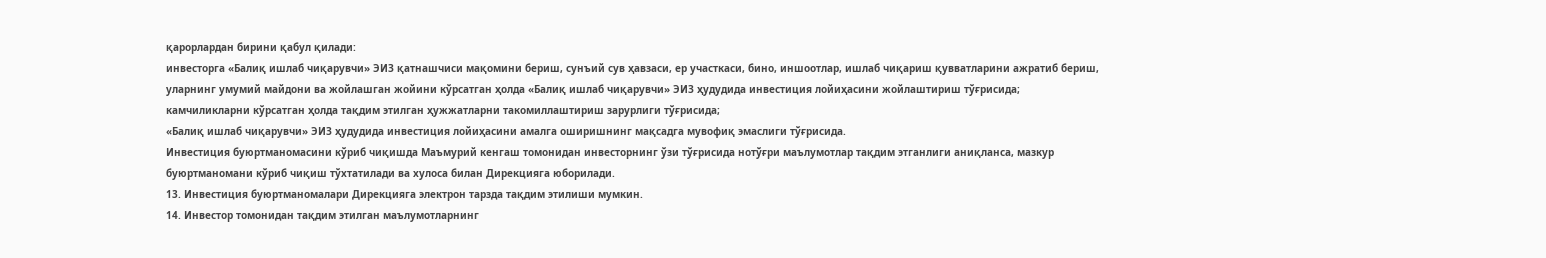қарорлардан бирини қабул қилади:
инвесторга «Балиқ ишлаб чиқарувчи» ЭИЗ қатнашчиси мақомини бериш, сунъий сув ҳавзаси, ер участкаси, бино, иншоотлар, ишлаб чиқариш қувватларини ажратиб бериш, уларнинг умумий майдони ва жойлашган жойини кўрсатган ҳолда «Балиқ ишлаб чиқарувчи» ЭИЗ ҳудудида инвестиция лойиҳасини жойлаштириш тўғрисида;
камчиликларни кўрсатган ҳолда тақдим этилган ҳужжатларни такомиллаштириш зарурлиги тўғрисида;
«Балиқ ишлаб чиқарувчи» ЭИЗ ҳудудида инвестиция лойиҳасини амалга оширишнинг мақсадга мувофиқ эмаслиги тўғрисида.
Инвестиция буюртманомасини кўриб чиқишда Маъмурий кенгаш томонидан инвесторнинг ўзи тўғрисида нотўғри маълумотлар тақдим этганлиги аниқланса, мазкур буюртманомани кўриб чиқиш тўхтатилади ва хулоса билан Дирекцияга юборилади.
13. Инвестиция буюртманомалари Дирекцияга электрон тарзда тақдим этилиши мумкин.
14. Инвестор томонидан тақдим этилган маълумотларнинг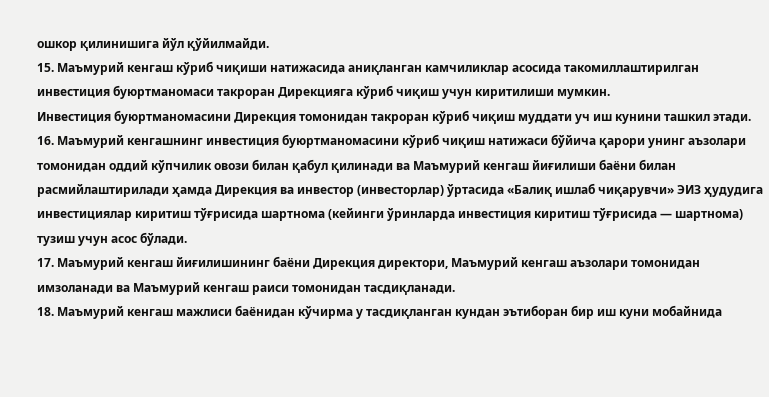ошкор қилинишига йўл қўйилмайди.
15. Маъмурий кенгаш кўриб чиқиши натижасида аниқланган камчиликлар асосида такомиллаштирилган инвестиция буюртманомаси такроран Дирекцияга кўриб чиқиш учун киритилиши мумкин.
Инвестиция буюртманомасини Дирекция томонидан такроран кўриб чиқиш муддати уч иш кунини ташкил этади.
16. Маъмурий кенгашнинг инвестиция буюртманомасини кўриб чиқиш натижаси бўйича қарори унинг аъзолари томонидан оддий кўпчилик овози билан қабул қилинади ва Маъмурий кенгаш йиғилиши баёни билан расмийлаштирилади ҳамда Дирекция ва инвестор (инвесторлар) ўртасида «Балиқ ишлаб чиқарувчи» ЭИЗ ҳудудига инвестициялар киритиш тўғрисида шартнома (кейинги ўринларда инвестиция киритиш тўғрисида — шартнома) тузиш учун асос бўлади.
17. Маъмурий кенгаш йиғилишининг баёни Дирекция директори, Маъмурий кенгаш аъзолари томонидан имзоланади ва Маъмурий кенгаш раиси томонидан тасдиқланади.
18. Маъмурий кенгаш мажлиси баёнидан кўчирма у тасдиқланган кундан эътиборан бир иш куни мобайнида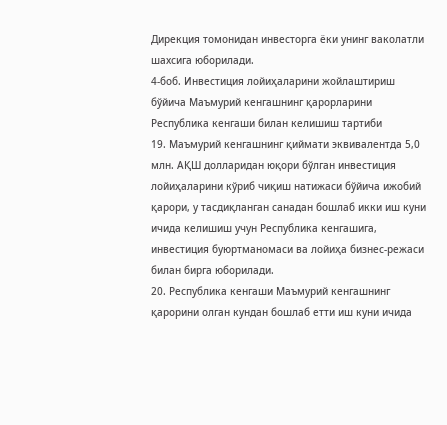Дирекция томонидан инвесторга ёки унинг ваколатли шахсига юборилади.
4-боб. Инвестиция лойиҳаларини жойлаштириш бўйича Маъмурий кенгашнинг қарорларини Республика кенгаши билан келишиш тартиби
19. Маъмурий кенгашнинг қиймати эквивалентда 5,0 млн. АҚШ долларидан юқори бўлган инвестиция лойиҳаларини кўриб чиқиш натижаси бўйича ижобий қарори, у тасдиқланган санадан бошлаб икки иш куни ичида келишиш учун Республика кенгашига, инвестиция буюртманомаси ва лойиҳа бизнес-режаси билан бирга юборилади.
20. Республика кенгаши Маъмурий кенгашнинг қарорини олган кундан бошлаб етти иш куни ичида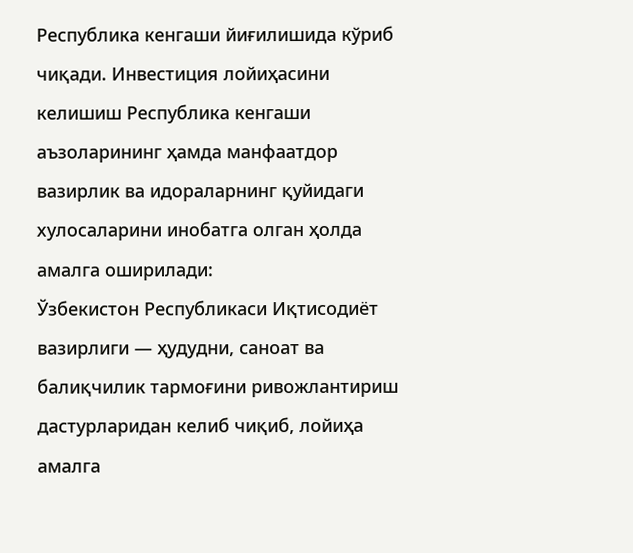Республика кенгаши йиғилишида кўриб чиқади. Инвестиция лойиҳасини келишиш Республика кенгаши аъзоларининг ҳамда манфаатдор вазирлик ва идораларнинг қуйидаги хулосаларини инобатга олган ҳолда амалга оширилади:
Ўзбекистон Республикаси Иқтисодиёт вазирлиги — ҳудудни, саноат ва балиқчилик тармоғини ривожлантириш дастурларидан келиб чиқиб, лойиҳа амалга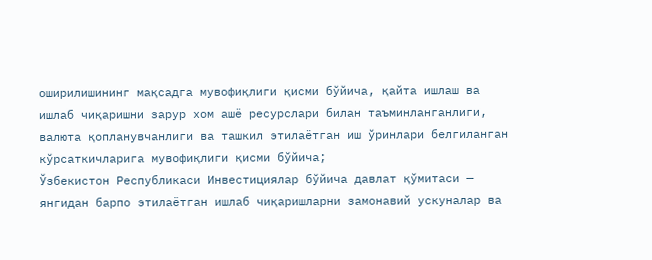оширилишининг мақсадга мувофиқлиги қисми бўйича, қайта ишлаш ва ишлаб чиқаришни зарур хом ашё ресурслари билан таъминланганлиги, валюта қопланувчанлиги ва ташкил этилаётган иш ўринлари белгиланган кўрсаткичларига мувофиқлиги қисми бўйича;
Ўзбекистон Республикаси Инвестициялар бўйича давлат қўмитаси — янгидан барпо этилаётган ишлаб чиқаришларни замонавий ускуналар ва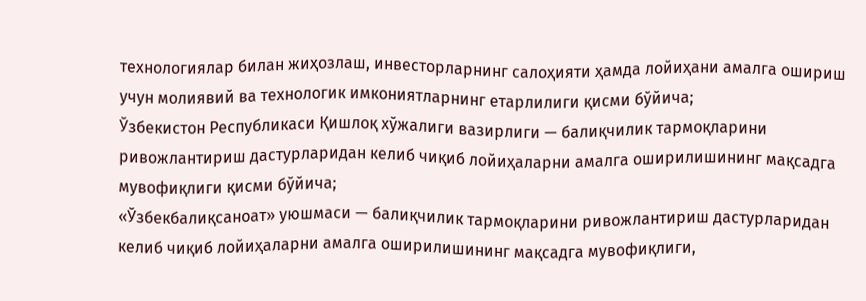технологиялар билан жиҳозлаш, инвесторларнинг салоҳияти ҳамда лойиҳани амалга ошириш учун молиявий ва технологик имкониятларнинг етарлилиги қисми бўйича;
Ўзбекистон Республикаси Қишлоқ хўжалиги вазирлиги — балиқчилик тармоқларини ривожлантириш дастурларидан келиб чиқиб лойиҳаларни амалга оширилишининг мақсадга мувофиқлиги қисми бўйича;
«Ўзбекбалиқсаноат» уюшмаси — балиқчилик тармоқларини ривожлантириш дастурларидан келиб чиқиб лойиҳаларни амалга оширилишининг мақсадга мувофиқлиги,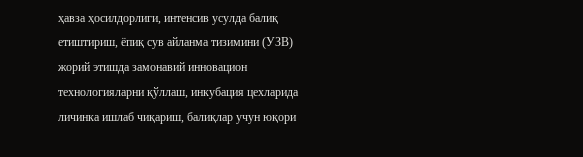ҳавза ҳосилдорлиги, интенсив усулда балиқ етиштириш, ёпиқ сув айланма тизимини (УЗВ) жорий этишда замонавий инновацион технологияларни қўллаш, инкубация цехларида личинка ишлаб чиқариш, балиқлар учун юқори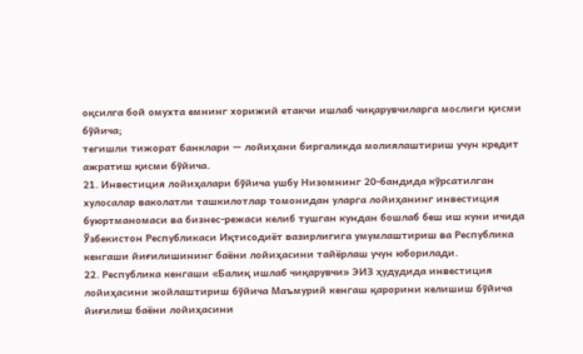оқсилга бой омухта емнинг хорижий етакчи ишлаб чиқарувчиларга мослиги қисми бўйича;
тегишли тижорат банклари — лойиҳани биргаликда молиялаштириш учун кредит ажратиш қисми бўйича.
21. Инвестиция лойиҳалари бўйича ушбу Низомнинг 20-бандида кўрсатилган хулосалар ваколатли ташкилотлар томонидан уларга лойиҳанинг инвестиция буюртманомаси ва бизнес-режаси келиб тушган кундан бошлаб беш иш куни ичида Ўзбекистон Республикаси Иқтисодиёт вазирлигига умумлаштириш ва Республика кенгаши йиғилишининг баёни лойиҳасини тайёрлаш учун юборилади.
22. Республика кенгаши «Балиқ ишлаб чиқарувчи» ЭИЗ ҳудудида инвестиция лойиҳасини жойлаштириш бўйича Маъмурий кенгаш қарорини келишиш бўйича йиғилиш баёни лойиҳасини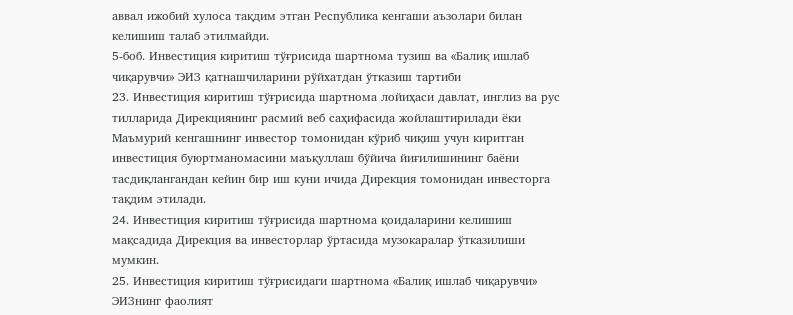аввал ижобий хулоса тақдим этган Республика кенгаши аъзолари билан келишиш талаб этилмайди.
5-боб. Инвестиция киритиш тўғрисида шартнома тузиш ва «Балиқ ишлаб чиқарувчи» ЭИЗ қатнашчиларини рўйхатдан ўтказиш тартиби
23. Инвестиция киритиш тўғрисида шартнома лойиҳаси давлат, инглиз ва рус тилларида Дирекциянинг расмий веб саҳифасида жойлаштирилади ёки Маъмурий кенгашнинг инвестор томонидан кўриб чиқиш учун киритган инвестиция буюртманомасини маъқуллаш бўйича йиғилишининг баёни тасдиқлангандан кейин бир иш куни ичида Дирекция томонидан инвесторга тақдим этилади.
24. Инвестиция киритиш тўғрисида шартнома қоидаларини келишиш мақсадида Дирекция ва инвесторлар ўртасида музокаралар ўтказилиши мумкин.
25. Инвестиция киритиш тўғрисидаги шартнома «Балиқ ишлаб чиқарувчи» ЭИЗнинг фаолият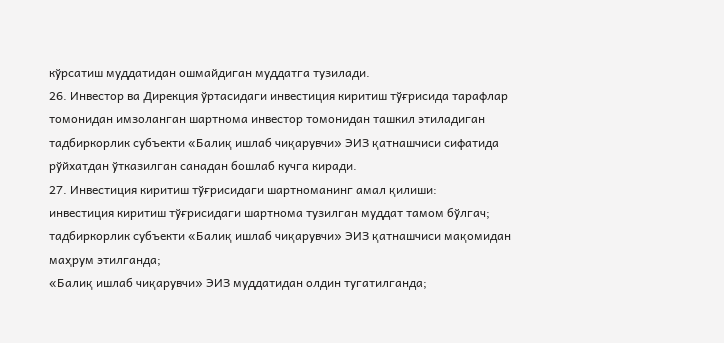кўрсатиш муддатидан ошмайдиган муддатга тузилади.
26. Инвестор ва Дирекция ўртасидаги инвестиция киритиш тўғрисида тарафлар томонидан имзоланган шартнома инвестор томонидан ташкил этиладиган тадбиркорлик субъекти «Балиқ ишлаб чиқарувчи» ЭИЗ қатнашчиси сифатида рўйхатдан ўтказилган санадан бошлаб кучга киради.
27. Инвестиция киритиш тўғрисидаги шартноманинг амал қилиши:
инвестиция киритиш тўғрисидаги шартнома тузилган муддат тамом бўлгач;
тадбиркорлик субъекти «Балиқ ишлаб чиқарувчи» ЭИЗ қатнашчиси мақомидан маҳрум этилганда;
«Балиқ ишлаб чиқарувчи» ЭИЗ муддатидан олдин тугатилганда;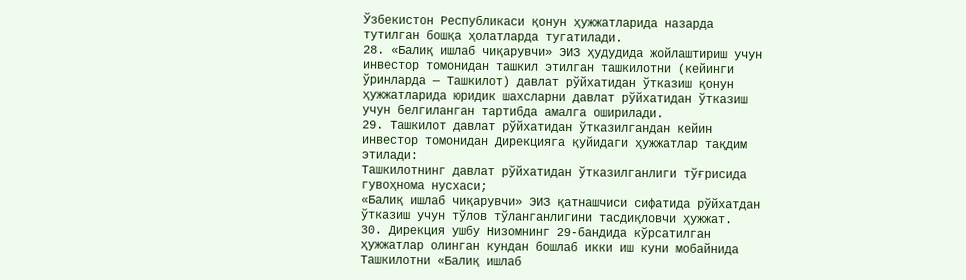Ўзбекистон Республикаси қонун ҳужжатларида назарда тутилган бошқа ҳолатларда тугатилади.
28. «Балиқ ишлаб чиқарувчи» ЭИЗ ҳудудида жойлаштириш учун инвестор томонидан ташкил этилган ташкилотни (кейинги ўринларда — Ташкилот) давлат рўйхатидан ўтказиш қонун ҳужжатларида юридик шахсларни давлат рўйхатидан ўтказиш учун белгиланган тартибда амалга оширилади.
29. Ташкилот давлат рўйхатидан ўтказилгандан кейин инвестор томонидан Дирекцияга қуйидаги ҳужжатлар тақдим этилади:
Ташкилотнинг давлат рўйхатидан ўтказилганлиги тўғрисида гувоҳнома нусхаси;
«Балиқ ишлаб чиқарувчи» ЭИЗ қатнашчиси сифатида рўйхатдан ўтказиш учун тўлов тўланганлигини тасдиқловчи ҳужжат.
30. Дирекция ушбу Низомнинг 29-бандида кўрсатилган ҳужжатлар олинган кундан бошлаб икки иш куни мобайнида Ташкилотни «Балиқ ишлаб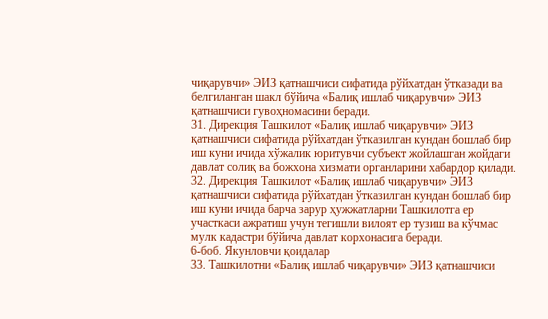чиқарувчи» ЭИЗ қатнашчиси сифатида рўйхатдан ўтказади ва белгиланган шакл бўйича «Балиқ ишлаб чиқарувчи» ЭИЗ қатнашчиси гувоҳномасини беради.
31. Дирекция Ташкилот «Балиқ ишлаб чиқарувчи» ЭИЗ қатнашчиси сифатида рўйхатдан ўтказилган кундан бошлаб бир иш куни ичида хўжалик юритувчи субъект жойлашган жойдаги давлат солиқ ва божхона хизмати органларини хабардор қилади.
32. Дирекция Ташкилот «Балиқ ишлаб чиқарувчи» ЭИЗ қатнашчиси сифатида рўйхатдан ўтказилган кундан бошлаб бир иш куни ичида барча зарур ҳужжатларни Ташкилотга ер участкаси ажратиш учун тегишли вилоят ер тузиш ва кўчмас мулк кадастри бўйича давлат корхонасига беради.
6-боб. Якунловчи қоидалар
33. Ташкилотни «Балиқ ишлаб чиқарувчи» ЭИЗ қатнашчиси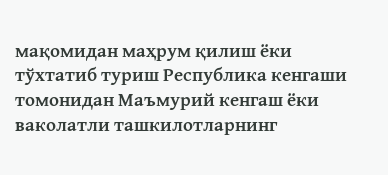мақомидан маҳрум қилиш ёки тўхтатиб туриш Республика кенгаши томонидан Маъмурий кенгаш ёки ваколатли ташкилотларнинг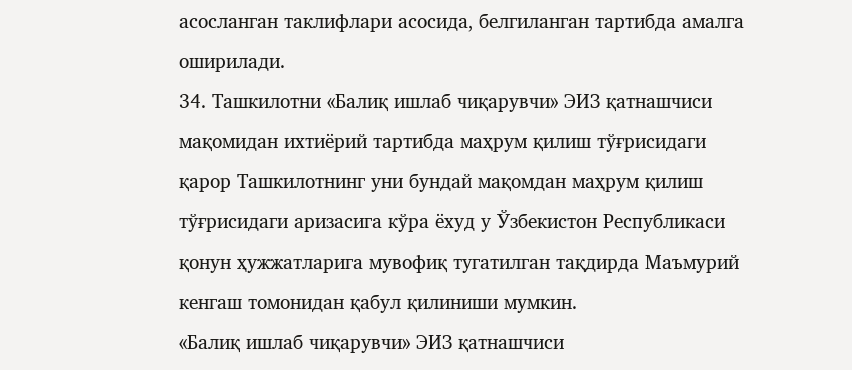асосланган таклифлари асосида, белгиланган тартибда амалга оширилади.
34. Ташкилотни «Балиқ ишлаб чиқарувчи» ЭИЗ қатнашчиси мақомидан ихтиёрий тартибда маҳрум қилиш тўғрисидаги қарор Ташкилотнинг уни бундай мақомдан маҳрум қилиш тўғрисидаги аризасига кўра ёхуд у Ўзбекистон Республикаси қонун ҳужжатларига мувофиқ тугатилган тақдирда Маъмурий кенгаш томонидан қабул қилиниши мумкин.
«Балиқ ишлаб чиқарувчи» ЭИЗ қатнашчиси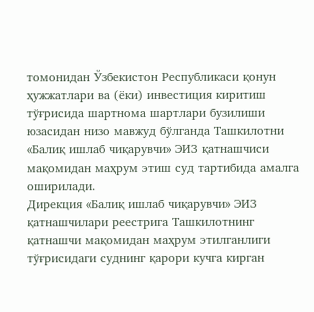томонидан Ўзбекистон Республикаси қонун ҳужжатлари ва (ёки) инвестиция киритиш тўғрисида шартнома шартлари бузилиши юзасидан низо мавжуд бўлганда Ташкилотни «Балиқ ишлаб чиқарувчи» ЭИЗ қатнашчиси мақомидан маҳрум этиш суд тартибида амалга оширилади.
Дирекция «Балиқ ишлаб чиқарувчи» ЭИЗ қатнашчилари реестрига Ташкилотнинг қатнашчи мақомидан маҳрум этилганлиги тўғрисидаги суднинг қарори кучга кирган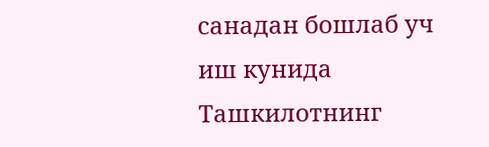санадан бошлаб уч иш кунида Ташкилотнинг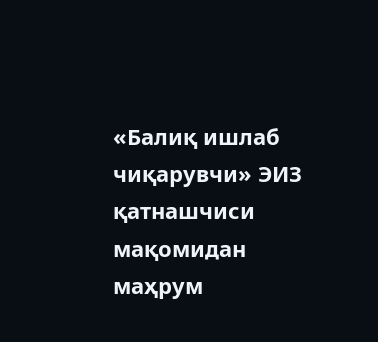«Балиқ ишлаб чиқарувчи» ЭИЗ қатнашчиси мақомидан маҳрум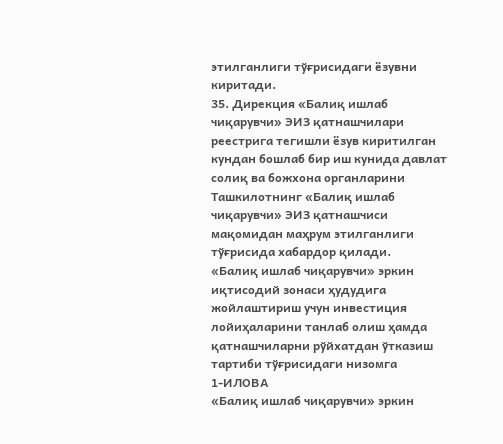этилганлиги тўғрисидаги ёзувни киритади.
35. Дирекция «Балиқ ишлаб чиқарувчи» ЭИЗ қатнашчилари реестрига тегишли ёзув киритилган кундан бошлаб бир иш кунида давлат солиқ ва божхона органларини Ташкилотнинг «Балиқ ишлаб чиқарувчи» ЭИЗ қатнашчиси мақомидан маҳрум этилганлиги тўғрисида хабардор қилади.
«Балиқ ишлаб чиқарувчи» эркин иқтисодий зонаси ҳудудига жойлаштириш учун инвестиция лойиҳаларини танлаб олиш ҳамда қатнашчиларни рўйхатдан ўтказиш тартиби тўғрисидаги низомга
1-ИЛОВА
«Балиқ ишлаб чиқарувчи» эркин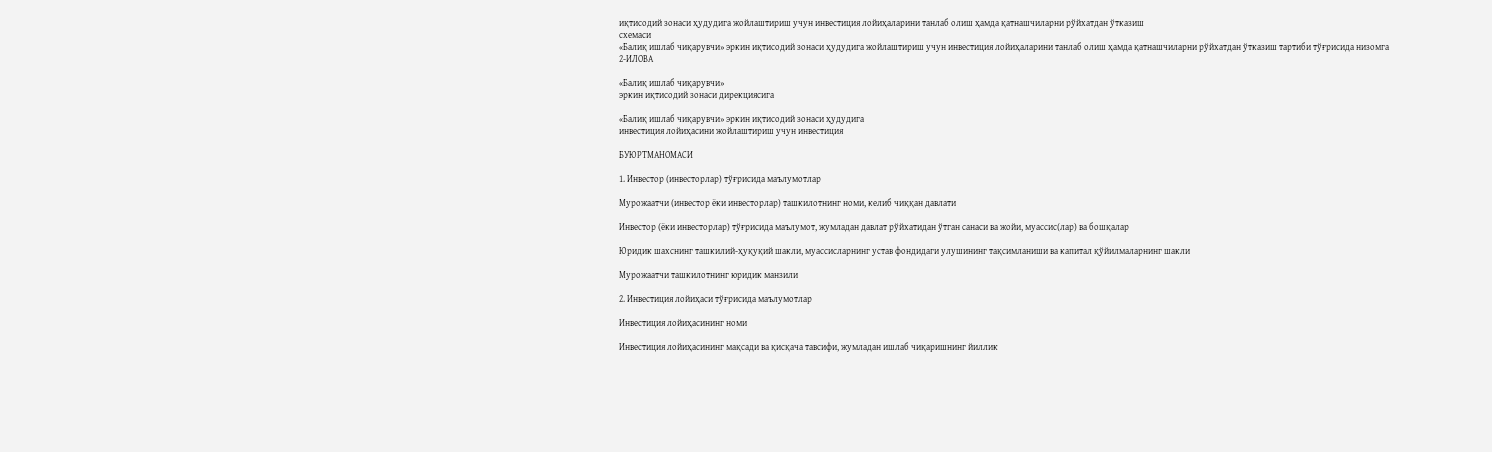иқтисодий зонаси ҳудудига жойлаштириш учун инвестиция лойиҳаларини танлаб олиш ҳамда қатнашчиларни рўйхатдан ўтказиш
схемаси
«Балиқ ишлаб чиқарувчи» эркин иқтисодий зонаси ҳудудига жойлаштириш учун инвестиция лойиҳаларини танлаб олиш ҳамда қатнашчиларни рўйхатдан ўтказиш тартиби тўғрисида низомга
2-ИЛОВА

«Балиқ ишлаб чиқарувчи»
эркин иқтисодий зонаси дирекциясига

«Балиқ ишлаб чиқарувчи» эркин иқтисодий зонаси ҳудудига
инвестиция лойиҳасини жойлаштириш учун инвестиция

БУЮРТМАНОМАСИ

1. Инвестор (инвесторлар) тўғрисида маълумотлар

Мурожаатчи (инвестор ёки инвесторлар) ташкилотнинг номи, келиб чиққан давлати

Инвестор (ёки инвесторлар) тўғрисида маълумот, жумладан давлат рўйхатидан ўтган санаси ва жойи, муассис(лар) ва бошқалар

Юридик шахснинг ташкилий-ҳуқуқий шакли, муассисларнинг устав фондидаги улушининг тақсимланиши ва капитал қўйилмаларнинг шакли

Мурожаатчи ташкилотнинг юридик манзили

2. Инвестиция лойиҳаси тўғрисида маълумотлар

Инвестиция лойиҳасининг номи

Инвестиция лойиҳасининг мақсади ва қисқача тавсифи, жумладан ишлаб чиқаришнинг йиллик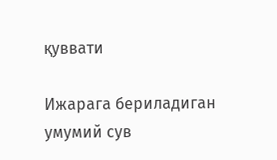қуввати

Ижарага бериладиган умумий сув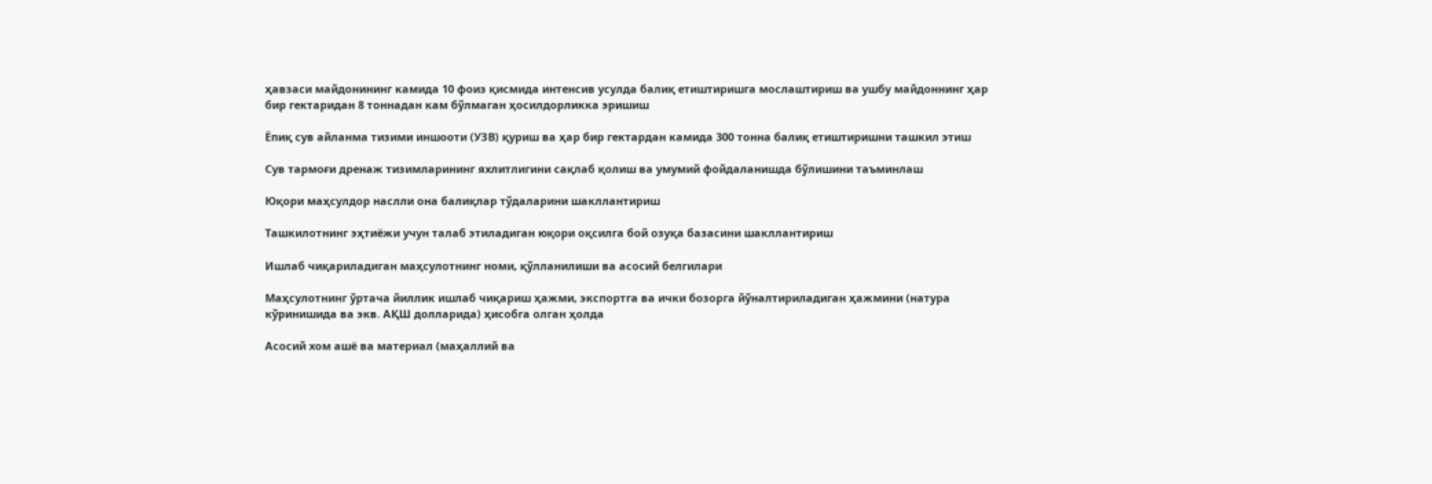ҳавзаси майдонининг камида 10 фоиз қисмида интенсив усулда балиқ етиштиришга мослаштириш ва ушбу майдоннинг ҳар бир гектаридан 8 тоннадан кам бўлмаган ҳосилдорликка эришиш

Ёпиқ сув айланма тизими иншооти (УЗВ) қуриш ва ҳар бир гектардан камида 300 тонна балиқ етиштиришни ташкил этиш

Сув тармоғи дренаж тизимларининг яхлитлигини сақлаб қолиш ва умумий фойдаланишда бўлишини таъминлаш

Юқори маҳсулдор наслли она балиқлар тўдаларини шакллантириш

Ташкилотнинг эҳтиёжи учун талаб этиладиган юқори оқсилга бой озуқа базасини шакллантириш

Ишлаб чиқариладиган маҳсулотнинг номи, қўлланилиши ва асосий белгилари

Маҳсулотнинг ўртача йиллик ишлаб чиқариш ҳажми, экспортга ва ички бозорга йўналтириладиган ҳажмини (натура кўринишида ва экв. АҚШ долларида) ҳисобга олган ҳолда

Асосий хом ашё ва материал (маҳаллий ва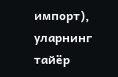импорт), уларнинг тайёр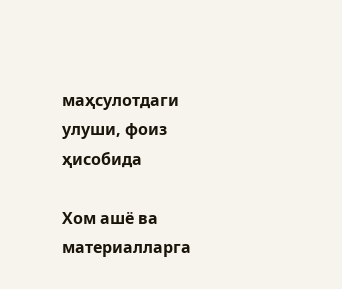маҳсулотдаги улуши, фоиз ҳисобида

Хом ашё ва материалларга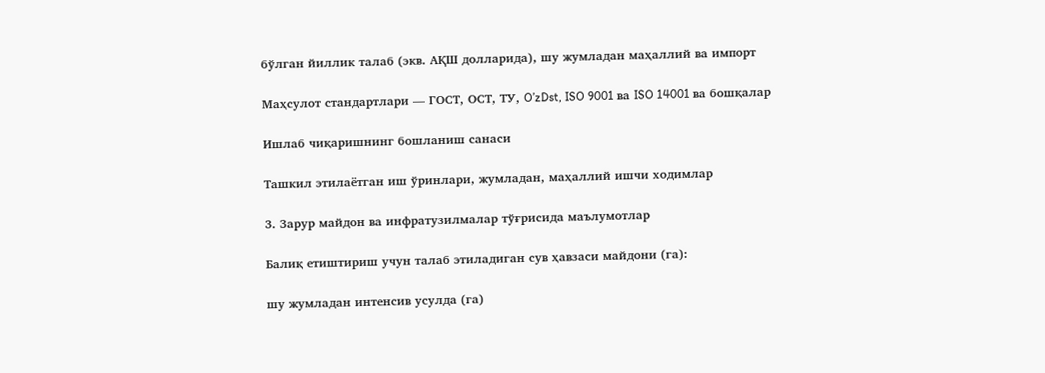бўлган йиллик талаб (экв. АҚШ долларида), шу жумладан маҳаллий ва импорт

Маҳсулот стандартлари — ГОСТ, ОСТ, ТУ, OʼzDst, ISO 9001 ва ISO 14001 ва бошқалар

Ишлаб чиқаришнинг бошланиш санаси

Ташкил этилаётган иш ўринлари, жумладан, маҳаллий ишчи ходимлар

3. Зарур майдон ва инфратузилмалар тўғрисида маълумотлар

Балиқ етиштириш учун талаб этиладиган сув ҳавзаси майдони (га):

шу жумладан интенсив усулда (га)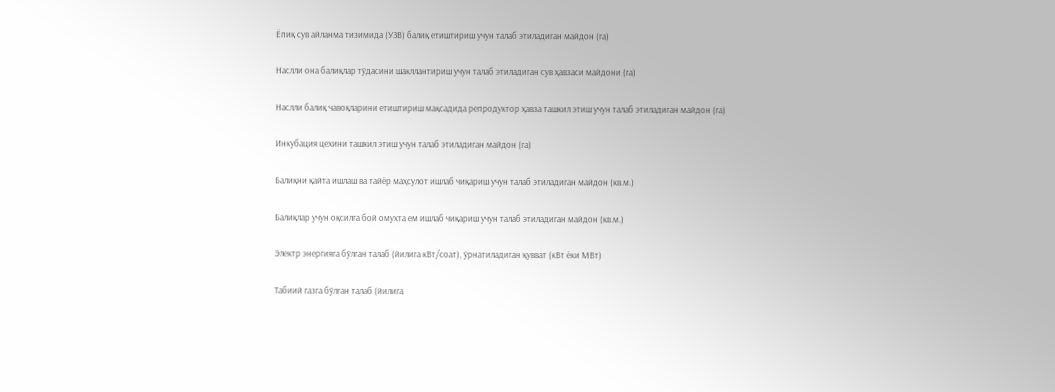Ёпиқ сув айланма тизимида (УЗВ) балиқ етиштириш учун талаб этиладиган майдон (га)

Наслли она балиқлар тўдасини шакллантириш учун талаб этиладиган сув ҳавзаси майдони (га)

Наслли балиқ чавоқларини етиштириш мақсадида репродуктор ҳавза ташкил этиш учун талаб этиладиган майдон (га)

Инкубация цехини ташкил этиш учун талаб этиладиган майдон (га)

Балиқни қайта ишлаш ва тайёр маҳсулот ишлаб чиқариш учун талаб этиладиган майдон (кв.м.)

Балиқлар учун оқсилга бой омухта ем ишлаб чиқариш учун талаб этиладиган майдон (кв.м.)

Электр энергияга бўлган талаб (йилига кВт/соат), ўрнатиладиган қувват (кВт ёки МВт)

Табиий газга бўлган талаб (йилига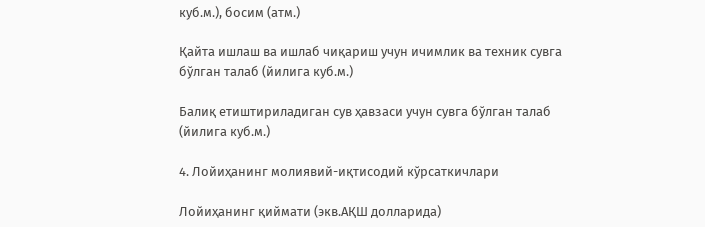куб.м.), босим (атм.)

Қайта ишлаш ва ишлаб чиқариш учун ичимлик ва техник сувга бўлган талаб (йилига куб.м.)

Балиқ етиштириладиган сув ҳавзаси учун сувга бўлган талаб (йилига куб.м.)

4. Лойиҳанинг молиявий-иқтисодий кўрсаткичлари

Лойиҳанинг қиймати (экв.АҚШ долларида)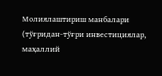Молиялаштириш манбалари (тўғридан-тўғри инвестициялар, маҳаллий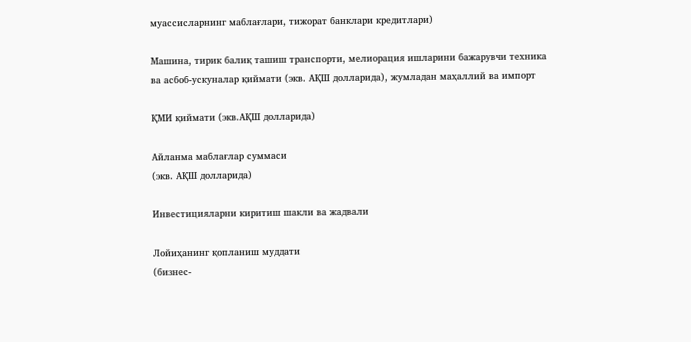муассисларнинг маблағлари, тижорат банклари кредитлари)

Машина, тирик балиқ ташиш транспорти, мелиорация ишларини бажарувчи техника ва асбоб-ускуналар қиймати (экв. АҚШ долларида), жумладан маҳаллий ва импорт

ҚМИ қиймати (экв.АҚШ долларида)

Айланма маблағлар суммаси
(экв. АҚШ долларида)

Инвестицияларни киритиш шакли ва жадвали

Лойиҳанинг қопланиш муддати
(бизнес-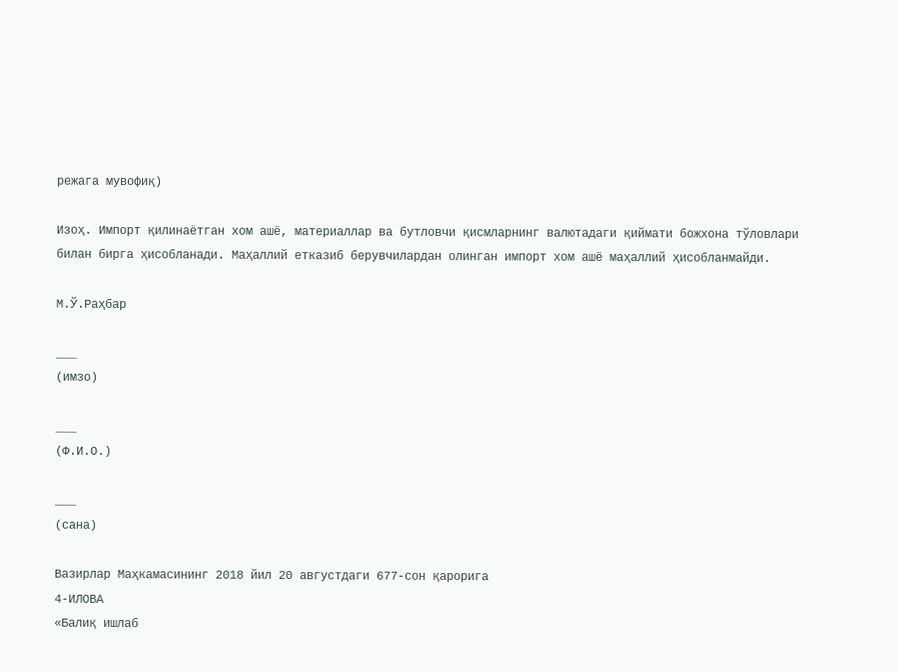режага мувофиқ)

Изоҳ. Импорт қилинаётган хом ашё, материаллар ва бутловчи қисмларнинг валютадаги қиймати божхона тўловлари билан бирга ҳисобланади. Маҳаллий етказиб берувчилардан олинган импорт хом ашё маҳаллий ҳисобланмайди.

М.Ў.Раҳбар

___
(имзо)

___
(Ф.И.О.)

___
(сана)

Вазирлар Маҳкамасининг 2018 йил 20 августдаги 677-сон қарорига
4-ИЛОВА
«Балиқ ишлаб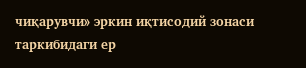чиқарувчи» эркин иқтисодий зонаси таркибидаги ер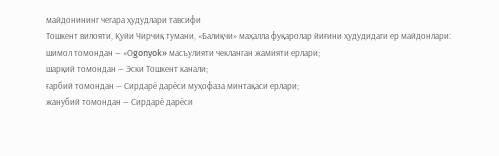майдонининг чегара ҳудудлари тавсифи
Тошкент вилояти, Қуйи Чирчиқ тумани, «Балиқчи» маҳалла фуқаролар йиғини ҳудудидаги ер майдонлари:
шимол томондан — «Оgonyok» масъулияти чекланган жамияти ерлари;
шарқий томондан — Эски Тошкент канали;
ғарбий томондан — Сирдарё дарёси муҳофаза минтақаси ерлари;
жанубий томондан — Сирдарё дарёси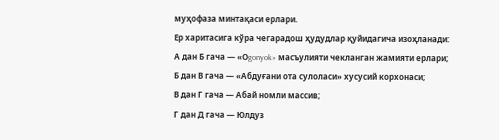муҳофаза минтақаси ерлари.
Ер харитасига кўра чегарадош ҳудудлар қуйидагича изоҳланади:
А дан Б гача — «Оgonyok» масъулияти чекланган жамияти ерлари;
Б дан В гача — «Абдуғани ота сулоласи» хусусий корхонаси;
В дан Г гача — Абай номли массив;
Г дан Д гача — Юлдуз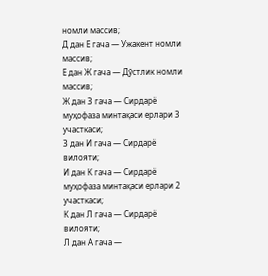номли массив;
Д дан Е гача — Ужакент номли массив;
Е дан Ж гача — Дўстлик номли массив;
Ж дан З гача — Сирдарё муҳофаза минтақаси ерлари 3 участкаси;
З дан И гача — Сирдарё вилояти;
И дан К гача — Сирдарё муҳофаза минтақаси ерлари 2 участкаси;
К дан Л гача — Сирдарё вилояти;
Л дан А гача —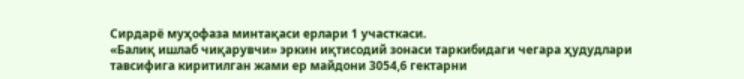Сирдарё муҳофаза минтақаси ерлари 1 участкаси.
«Балиқ ишлаб чиқарувчи» эркин иқтисодий зонаси таркибидаги чегара ҳудудлари тавсифига киритилган жами ер майдони 3054,6 гектарни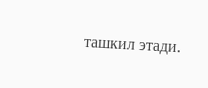ташкил этади.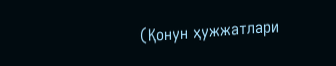(Қонун ҳужжатлари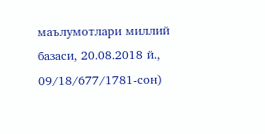маълумотлари миллий базаси, 20.08.2018 й., 09/18/677/1781-сон)